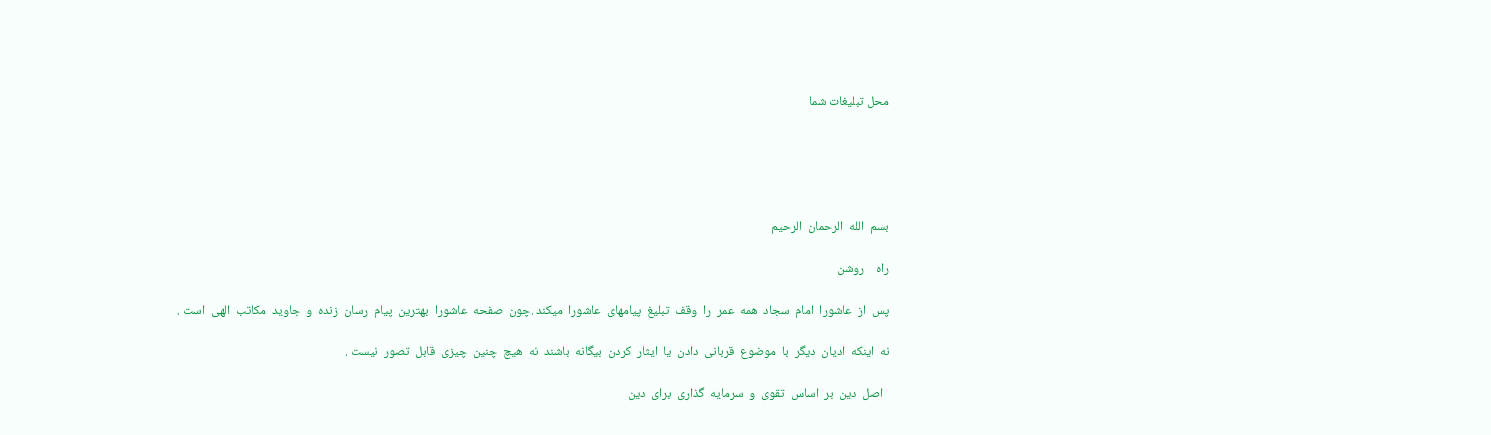محل تبلیغات شما





بسم  الله  الرحمان  الرحیم

راه    روشن

پس  از  عاشورا  امام  سجاد  همه  عمر  را  وقف  تبلیغ  پیامهای  عاشورا  میکند .چون  صفحه  عاشورا  بهترین  پیام  رسان  زنده  و  جاوید  مکاتب  الهی  است .

نه  اینکه  ادیان  دیگر  با  موضوع  قربانی  دادن  یا  ایثار  کردن  بیگانه  باشند  نه  هیچ  چنین  چیزی  قابل  تصور  نیست .

  اصل  دین  بر  اساس  تقوی  و  سرمایه  گذاری  برای  دین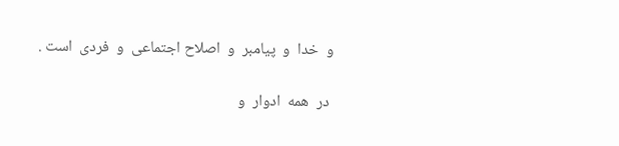و  خدا  و  پیامبر  و  اصلاح اجتماعی  و  فردی  است .

 در  همه  ادوار  و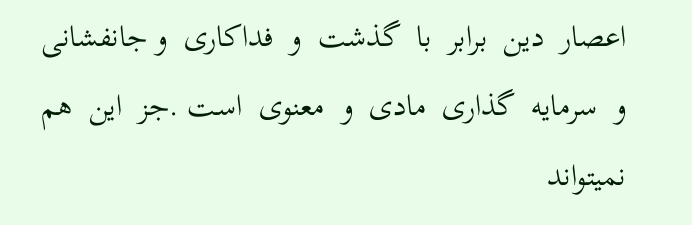اعصار  دین  برابر  با  گذشت  و  فداکاری  و جانفشانی  و  سرمایه  گذاری  مادی  و  معنوی  است .جز  این  هم  نمیتواند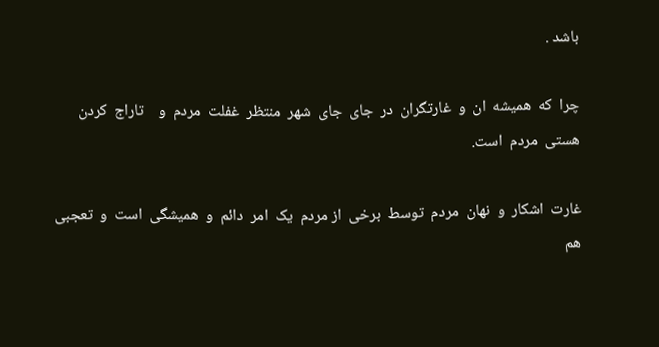باشد .

چرا  که  همیشه  ان  و  غارتگران  در  جای  جای  شهر  منتظر  غفلت  مردم  و    تاراج  کردن   هستی  مردم  است.

غارت  اشکار  و  نهان  مردم  توسط  برخی  از مردم  یک  امر  دائم  و  همیشگی  است  و  تعجبی  هم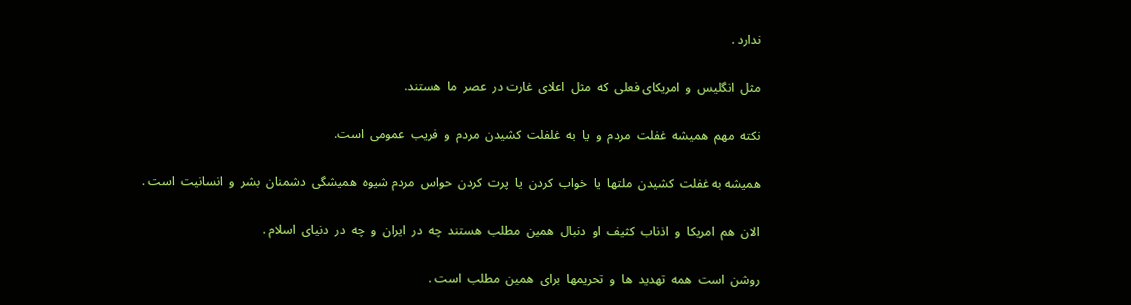ندارد .

مثل  انگلیس  و  امریکای فعلی  که  مثل  اعلای  غارت در  عصر  ما  هستند.

نکته  مهم  همیشه  غفلت  مردم  و  یا  به  غلفلت  کشیدن  مردم  و  فریب  عمومی  است.

همیشه به غفلت  کشیدن  ملتها  یا  خواب  کردن  یا  پرت  کردن  حواس  مردم شیوه  همیشگی  دشمنان  بشر  و  انسانیت  است .

الان  هم  امریکا  و  اذناب  کثیف  او  دنبال  همین  مطلب  هستند  چه  در  ایران  و  چه  در  دنیای  اسلام .

روشن  است  همه  تهدید  ها  و  تحریمها  برای  همین  مطلب  است .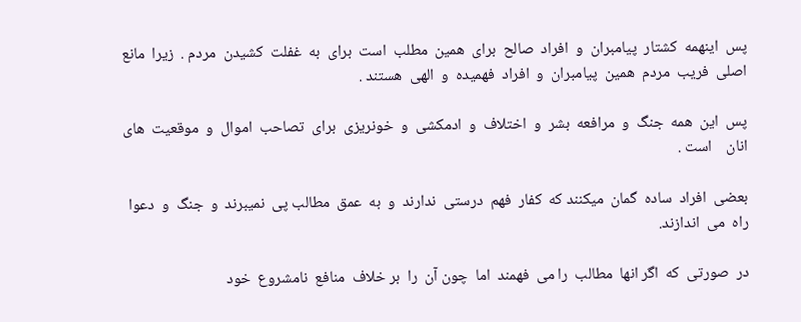پس  اینهمه  کشتار  پیامبران  و  افراد  صالح  برای  همین  مطلب  است  برای  به  غفلت  کشیدن  مردم .  زیرا  مانع  اصلی  فریب  مردم  همین  پیامبران  و  افراد  فهمیده  و  الهی  هستند .

پس  این  همه  جنگ  و  مرافعه  بشر  و  اختلاف  و  ادمکشی  و  خونریزی  برای  تصاحب  اموال  و  موقعیت  های  انان    است .

بعضی  افراد  ساده  گمان  میکنند که  کفار  فهم  درستی  ندارند  و  به  عمق  مطالب پی  نمیبرند  و  جنگ  و  دعوا  راه  می  اندازند.

در  صورتی  که  اگر انها  مطالب  را می  فهمند  اما  چون آن  را  بر خلاف  منافع  نامشروع  خود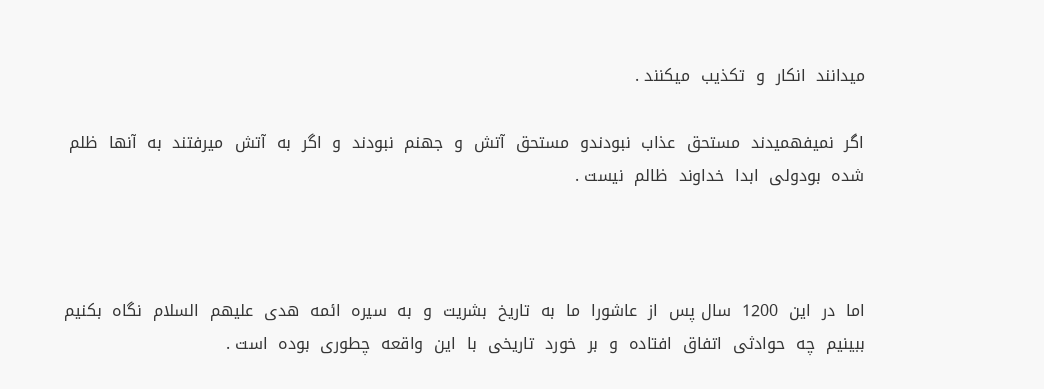میدانند  انکار  و  تکذیب  میکنند .

اگر  نمیفهمیدند  مستحق  عذاب  نبودندو  مستحق  آتش  و  جهنم  نبودند  و  اگر  به  آتش  میرفتند  به  آنها  ظلم  شده  بودولی  ابدا  خداوند  ظالم  نیست .



اما  در  این  1200  سال پس  از  عاشورا  ما  به  تاریخ  بشریت  و  به  سیره  ائمه  هدی  علیهم  السلام  نگاه  بکنیم  ببینیم  چه  حوادثی  اتفاق  افتاده  و  بر  خورد  تاریخی  با  این  واقعه  چطوری  بوده  است .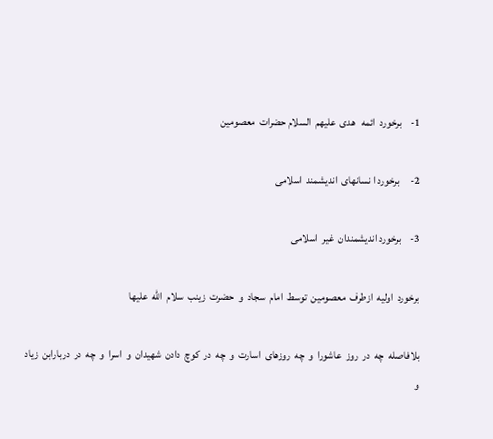1-    برخورد  ائمه   هدی  علیهم  السلام حضرات  معصومین

2-     برخورد ا نسانهای  اندیشمند  اسلامی

3-    برخورد اندیشمندان  غیر  اسلامی

برخورد  اولیه  ازطرف  معصومین  توسط  امام  سجاد  و  حضرت  زینب  سلام  الله  علیها

بلافاصله  چه  در  روز  عاشورا  و  چه  روزهای  اسارت  و  چه  در  کوچ  دادن  شهیدان  و  اسرا  و  چه  در  دربارابن  زیاد  و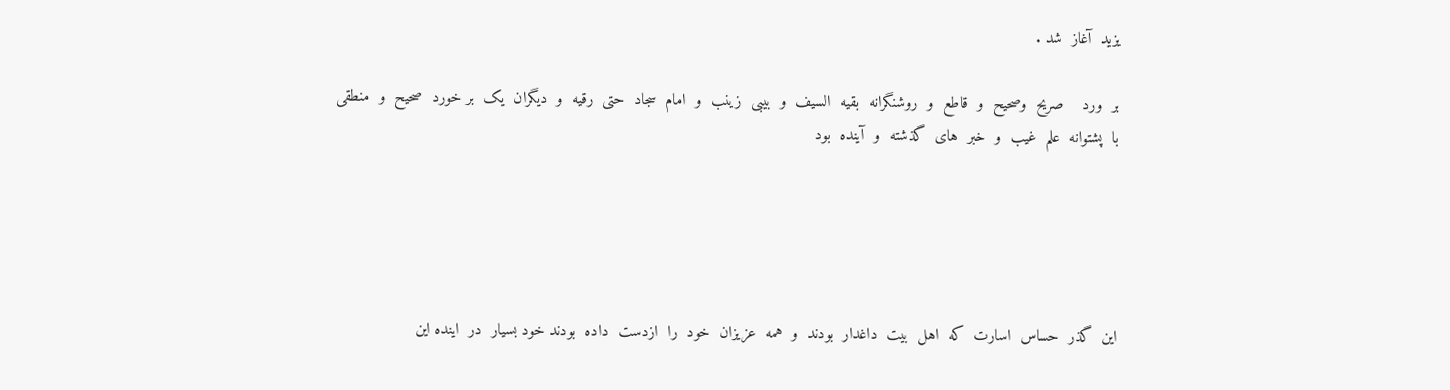یزید  آغاز  شد .

بر  ورد    صریح  وصحیح  و  قاطع  و  روشنگرانه  بقیه  السیف  و  بیبی  زینب  و  امام  سجاد  حتی  رقیه  و  دیگران  یک  بر خورد  صحیح  و  منطقی  با  پشتوانه  علم  غیب  و  خبر  های  گذشته  و  آینده  بود





این  گذر  حساس  اسارت  که  اهل  بیت  داغدار  بودند  و  همه  عزیزان  خود  را  ازدست  داده  بودند خود بسیار  در  اینده این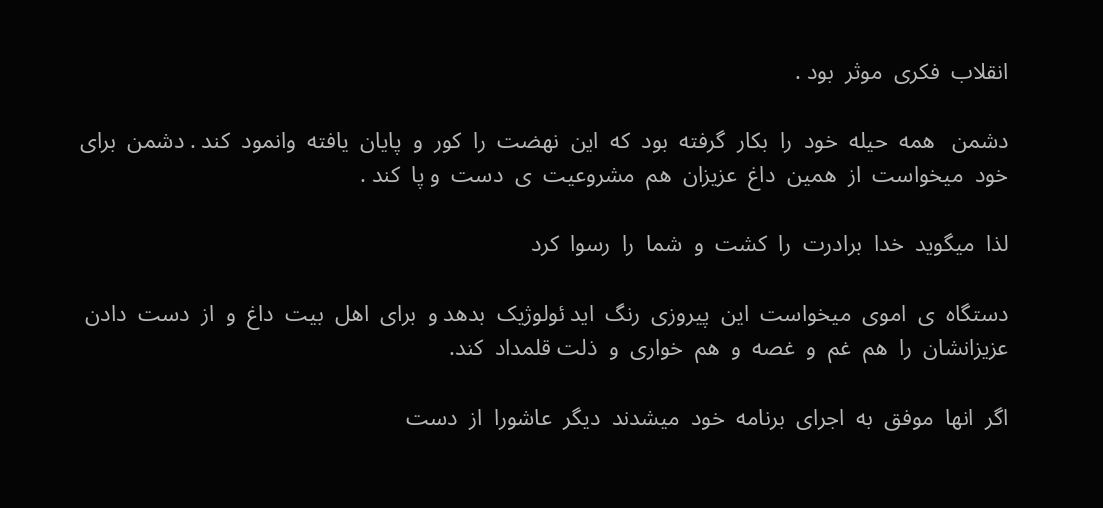انقلاب  فکری  موثر  بود .

دشمن   همه  حیله  خود  را  بکار  گرفته  بود  که  این  نهضت  را  کور  و  پایان  یافته  وانمود  کند . دشمن  برای  خود  میخواست  از  همین  داغ  عزیزان  هم  مشروعیت  ی  دست  و پا  کند .

لذا  میگوید  خدا  برادرت  را  کشت  و  شما  را  رسوا  کرد

دستگاه  ی  اموی  میخواست  این  پیروزی  رنگ  اید ئولوژیک  بدهد و  برای  اهل  بیت  داغ  و  از  دست  دادن  عزیزانشان  را  هم  غم  و  غصه  و  هم  خواری  و  ذلت قلمداد  کند.

اگر  انها  موفق  به  اجرای  برنامه  خود  میشدند  دیگر  عاشورا  از  دست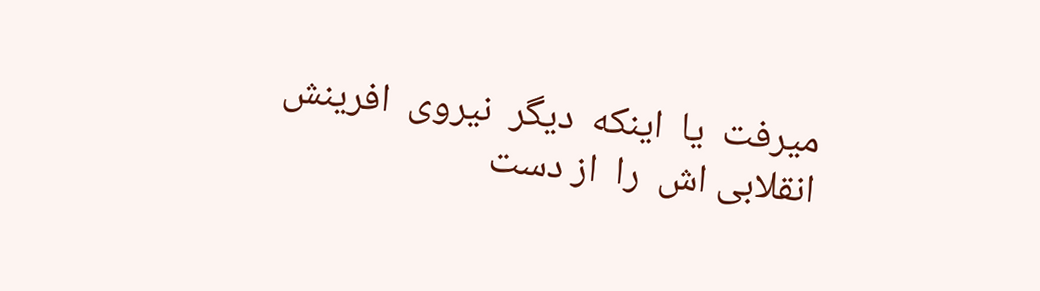میرفت  یا  اینکه  دیگر  نیروی  افرینش  انقلابی اش  را  از دست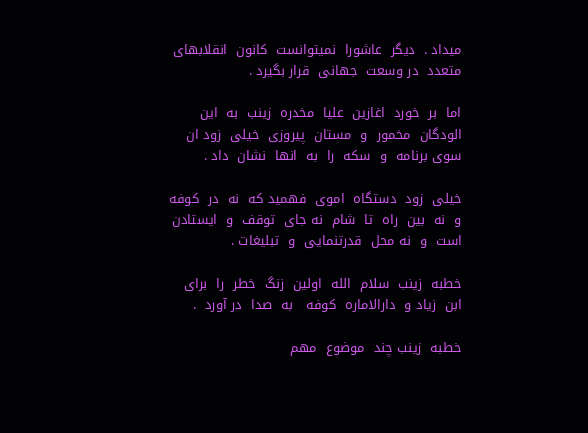میداد .  دیگر  عاشورا  نمیتوانست  کانون  انقلابهای  متعدد  در وسعت  جهانی  قرار بگیرد .

اما  بر  خورد  اغازین  علیا  مخدره  زینب  به  این  الودگان  مخمور  و  مستان  پیروزی  خیلی  زود ان  سوی برنامه  و  سکه  را  به  انها  نشان  داد .

خیلی  زود  دستگاه  اموی  فهمید که  نه  در  کوفه  و  نه  بین  راه  تا  شام  نه جای  توقف  و  ایستادن  است  و  نه محل  قدرتنمایی  و  تبلیغات .

خطبه  زینب  سلام  الله  اولین  زنگ  خطر  را  برای  ابن  زیاد و  دارالاماره  کوفه   به  صدا  در آورد  .

خطبه  زینب چند  موضوع  مهم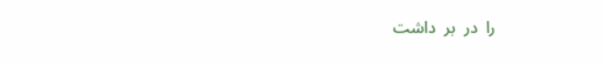را  در  بر  داشت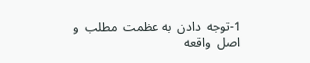1-توجه  دادن  به عظمت  مطلب  و  اصل  واقعه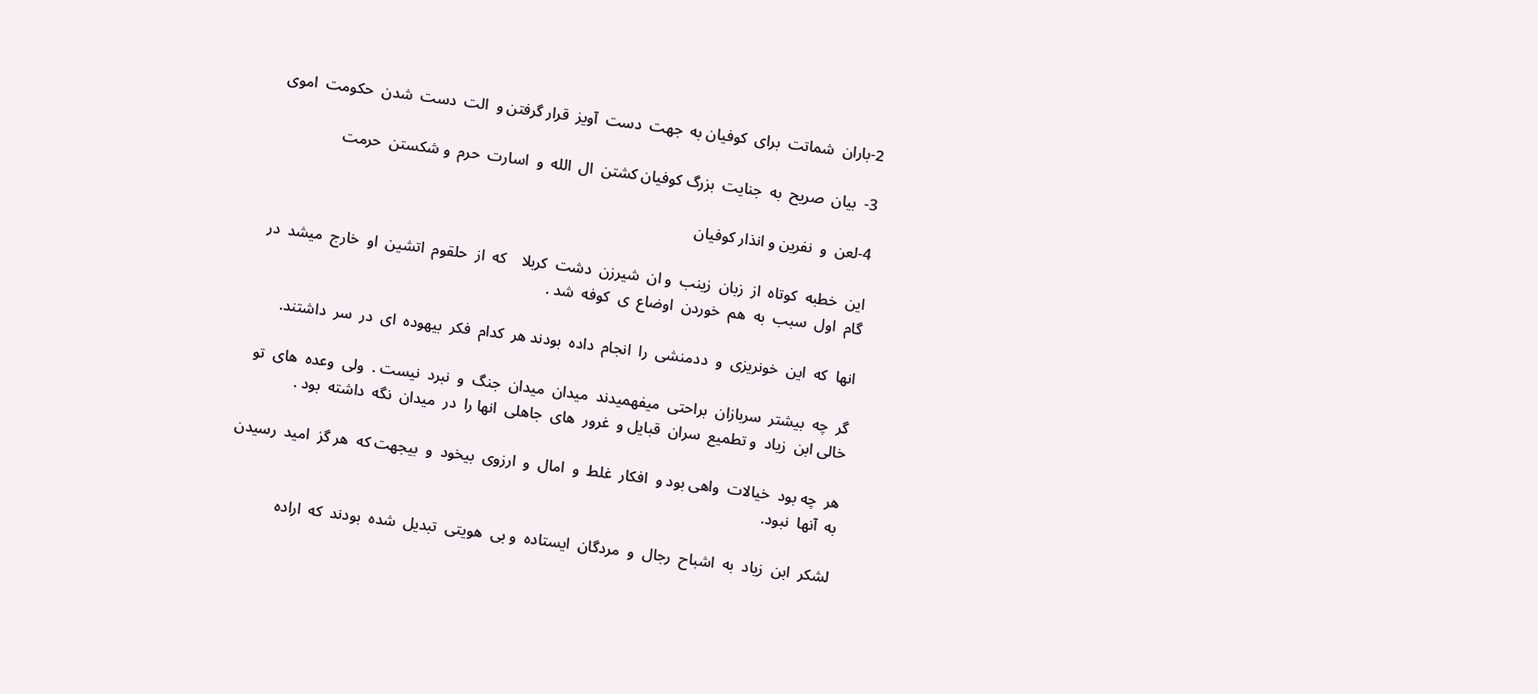2-باران  شماتت  برای  کوفیان به  جهت  دست  آویز  قرار گرفتن و  الت  دست  شدن  حکومت  اموی

3-  بیان  صریح  به  جنایت  بزرگ کوفیان کشتن  ال  الله  و  اسارت  حرم  و شکستن  حرمت

4-لعن  و  نفرین و انذار کوفیان

این  خطبه  کوتاه  از  زبان  زینب  و ان  شیرزن  دشت  کربلا    که  از  حلقوم  اتشین  او  خارج  میشد  در  گام  اول  سبب  به  هم  خوردن  اوضاع  ی  کوفه  شد .

انها  که  این  خونریزی  و  ددمنشی  را  انجام  داده  بودند هر  کدام  فکر  بیهوده  ای  در  سر  داشتند.

گر  چه  بیشتر  سربازان  براحتی  میفهمیدند  میدان  میدان  جنگ  و  نبرد  نیست .  ولی  وعده  های  تو  خالی ابن  زیاد  و تطمیع  سران  قبایل و  غرور  های  جاهلی  انها را  در  میدان  نگه  داشته  بود .

هر  چه بود  خیالات  واهی بود و  افکار  غلط  و  امال  و  ارزوی  بیخود  و  بیجهت که  هر گز  امید  رسیدن  به  آنها  نبود.

لشکر  ابن  زیاد  به  اشباح  رجال  و  مردگان  ایستاده  و بی  هویتی  تبدیل  شده  بودند  که  اراده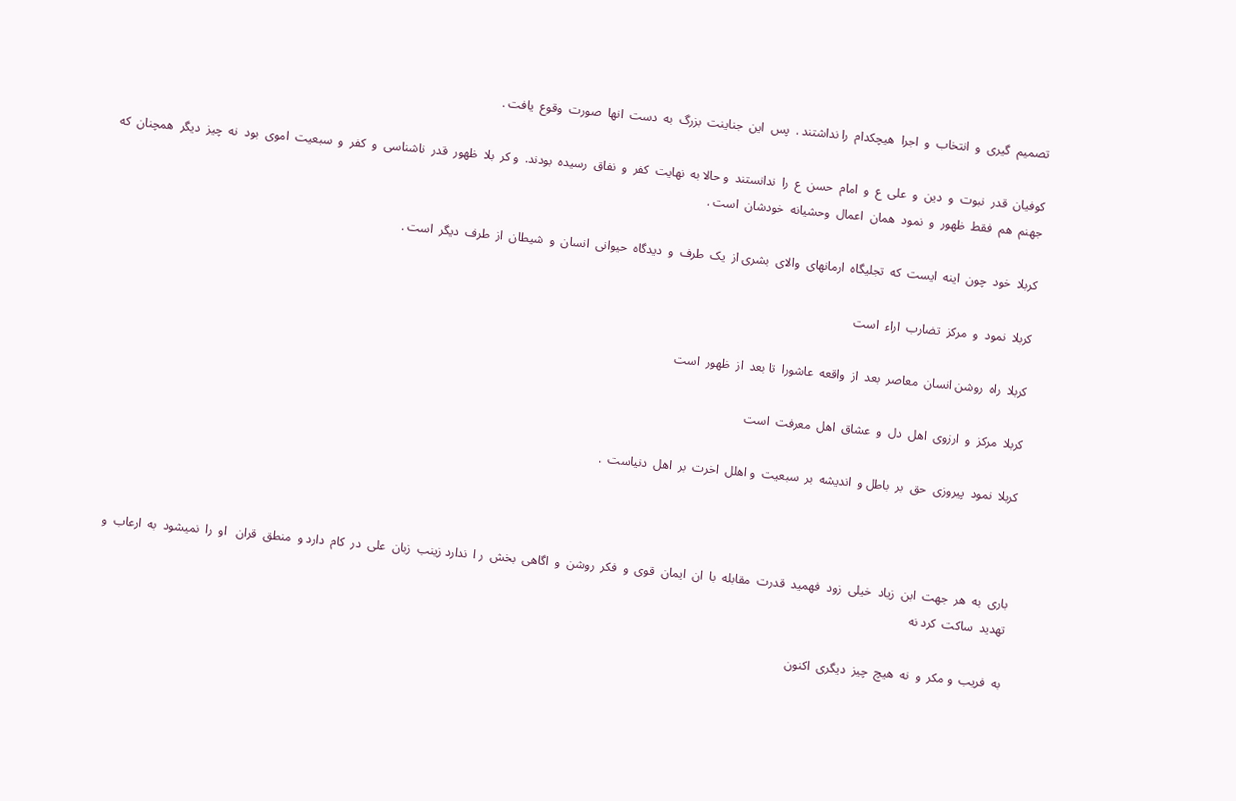تصمیم  گیری  و  انتخاب  و  اجرا  هیچکدام  را نداشتند .  پس  این  جناینت  بزرگ  به  دست  انها  صورت  وقوع  یافت .

کوفیان  قدر  نبوت  و  دین  و  علی  ع  و  امام  حسن  ع  را  ندانستند  و حالا به  نهایت  کفر  و  نفاق  رسیده  بودند.  و کر  بلا  ظهور  قدر  ناشناسی  و  کفر  و  سبعیت  اموی  بود  نه  چیز  دیگر  همچنان  که  جهنم  هم  فقط  ظهور  و  نمود  همان  اعمال  وحشیانه  خودشان  است .

کربلا  خود  چون  اینه  ایست  که  تجلیگاه  ارمانهای  والای  بشری از  یک  طرف  و  دیدگاه  حیوانی  انسان  و  شیطان  از  طرف  دیگر  است .

کربلا  نمود  و  مرکز  تضارب  اراء  است

کربلا  راه  روشن انسان  معاصر  بعد  از  واقعه  عاشورا  تا بعد  از  ظهور  است

کربلا  مرکز  و  ارزوی  اهل  دل  و  عشاق  اهل  معرفت  است

کربلا  نمود  پیروزی  حق  بر  باطل و  اندیشه  بر  سبعیت  و اهلل  اخرت  بر  اهل  دنیاست  .



باری  به  هر  جهت  ابن  زیاد  خیلی  زود  فهمید  قدرت  مقابله  با  ان  ایمان  قوی  و  فکر  روشن  و  اگاهی  بخش  ر ا  ندارد زینب  زبان  علی  در  کام  دارد و  منطق  قران   او  را  نمیشود  به  ارعاب  و  تهدید  ساکت  کرد نه

به  فریب  و مکر  و  نه  هیچ  چیز  دیگری  اکنون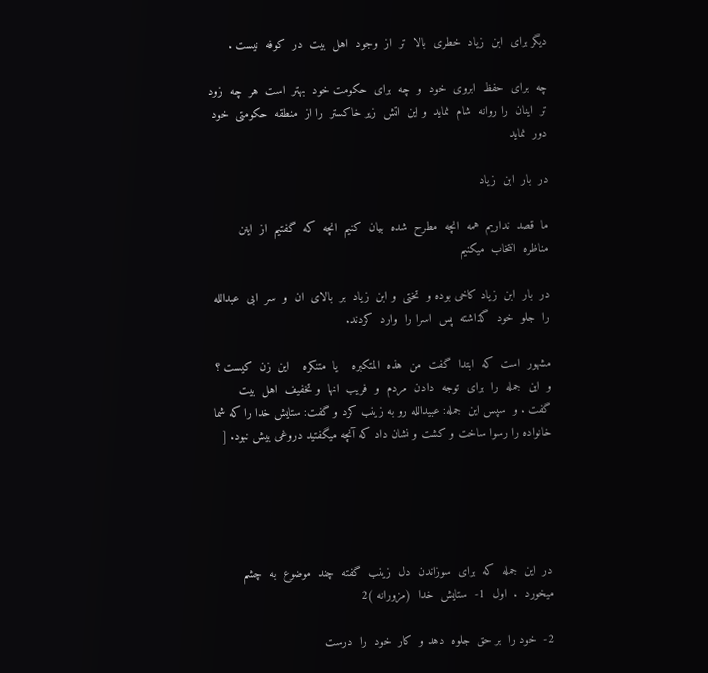دیگر برای  ابن  زیاد  خطری  بالا  تر  از  وجود  اهل  بیت  در  کوفه  نیست .

چه  برای  حفظ  ابروی  خود  و  چه  برای  حکومت خود  بهتر  است  هر  چه  زود تر  اینان  را روانه  شام  نماید  و این  اتش  زیر خاکستر  را از  منطقه  حکومتی  خود  دور  نماید

در  بار  ابن  زیاد

ما  قصد  نداریم  همه  انچه  مطرح  شده  بیان  کنیم  انچه  که  گفتیم  از  اینن  مناظره  انتخاب  میکنیم

در  بار  ابن  زیاد کاخی بوده و  تختی  و ابن  زیاد  بر  بالای  ان  و  سر  ابی  عبدالله را  جلو  خود  گذاشته  پس  اسرا را  وارد  کردند.

مشهور  است  که  ابتدا  گفت  من  هذه  المتکبره    یا  متنکره    این  زن  کیست ؟  و  این  جمله  را  برای  توجه  دادن  مردم  و  فریب  انها  و تخفیف  اهل  بیت  گفت . و  سپس این  جمله: عبیدالله رو به زینب كرد و گفت: ستایش خدا را كه شما خانواده را رسوا ساخت و كشت و نشان داد كه آنچه میگفتید دروغی بیش نبود. [





در  این  جمله  که  برای  سوزاندن  دل  زینب  گفته  چند  موضوع  به  چشم  میخورد  .  اول  1-  ستایش  خدا  (مزورانه )2

2-  خود را  بر حق  جلوه  دهد و  کار  خود  را  درست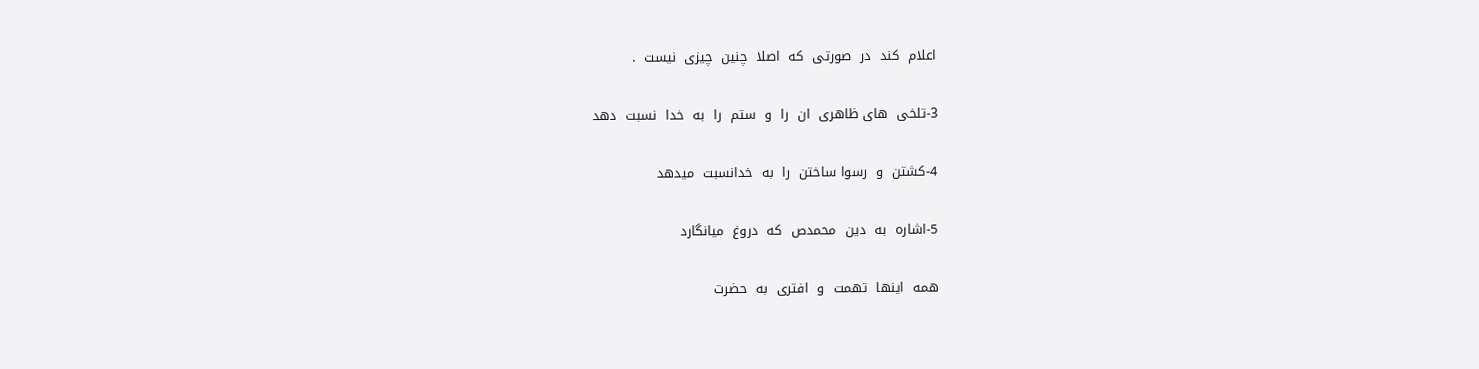اعلام  کند  در  صورتی  که  اصلا  چنین  چیزی  نیست  .

3-تلخی  های ظاهری  ان  را  و  ستم  را  به  خدا  نسبت  دهد

4-کشتن  و  رسوا ساختن  را  به  خدانسبت  میدهد

5-اشاره  به  دین  محمدص  که  دروغ  میانگارد

همه  اینها  تهمت  و  افتری  به  حضرت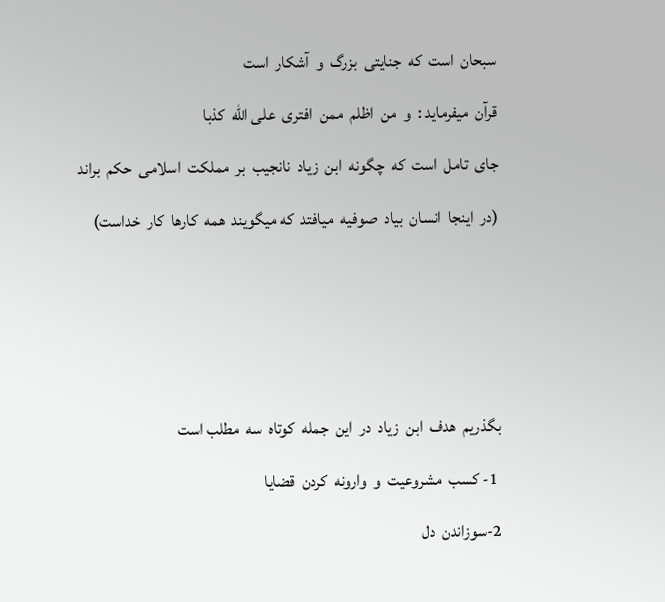سبحان  است  که  جنایتی  بزرگ  و  آشکار  است

قرآن  میفرماید :  و  من  اظلم  ممن  افتری  علی الله  کذبا

جای  تامل  است  که  چگونه  ابن  زیاد  نانجیب  بر  مملکت  اسلامی  حکم  براند

(در  اینجا  انسان  بیاد  صوفیه  میافتد  که میگویند  همه  کارها  کار  خداست)







بگذریم  هدف  ابن  زیاد  در  این  جمله  کوتاه  سه  مطلب است

 1- کسب  مشروعیت  و  وارونه  کردن  قضایا

2-سوزاندن  دل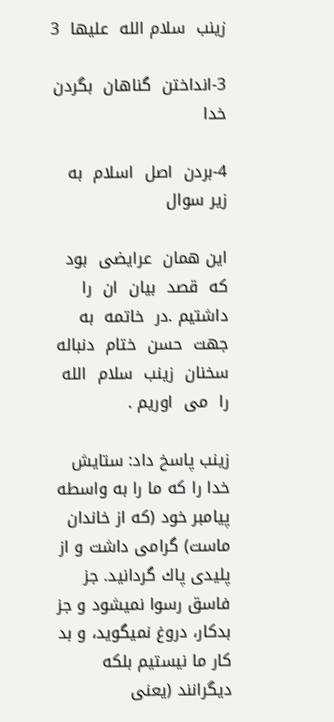زینب  سلام الله  علیها  3

3-انداختن  گناهان  بگردن  خدا

4-بردن  اصل  اسلام  به  زیر سوال

این همان  عرایضی  بود که  قصد  بیان  ان  را  داشتیم .در  خاتمه  به  جهت  حسن  ختام  دنباله  سخنان  زینب  سلام  الله  را  می  اوریم .

زینب پاسخ داد: ستایش خدا را كه ما را به واسطه پیامبر خود (كه از خاندان ماست) گرامی داشت و از پلیدی پاك گردانید. جز فاسق رسوا نمیشود و جز بدكار، دروغ نمیگوید، و بد كار ما نیستیم بلكه دیگرانند‌ (یعنی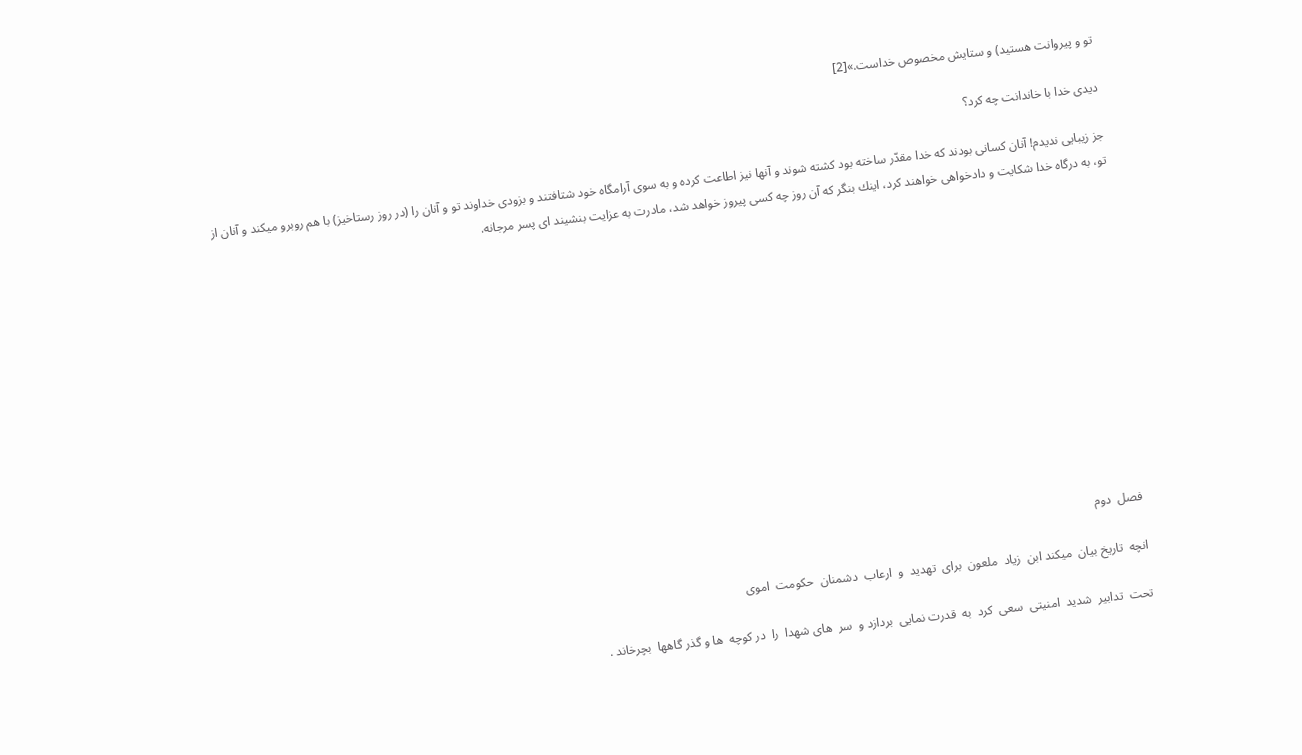تو و پیروانت هستید) و ستایش مخصوص خداست.»[2]

دیدی خدا با خاندانت چه كرد؟

جز زیبایی ندیدم! آنان كسانی بودند كه خدا مقدّر ساخته بود كشته شوند و آنها نیز اطاعت كرده و به سوی آرامگاه خود شتافتند و بزودی خداوند تو و آنان را (در روز رستاخیز) با هم روبرو میكند و آنان از تو، به درگاه خدا شكایت و دادخواهی خواهند كرد، اینك بنگر كه آن روز چه كسی پیروز خواهد شد، مادرت به عزایت بنشیند ای پسر مرجانه.













فصل  دوم

انچه  تاریخ بیان  میکند ابن  زیاد  ملعون  برای  تهدید  و  ارعاب  دشمنان  حکومت  اموی

تحت  تدابیر  شدید  امنیتی  سعی  کرد  به  قدرت نمایی  بردازد و  سر  های شهدا  را  در کوچه  ها و گذر گاهها  بچرخاند .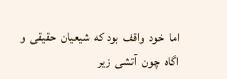اما  خود  واقف  بود که  شیعیان  حقیقی  و  اگاه  چون  آتشی  زیر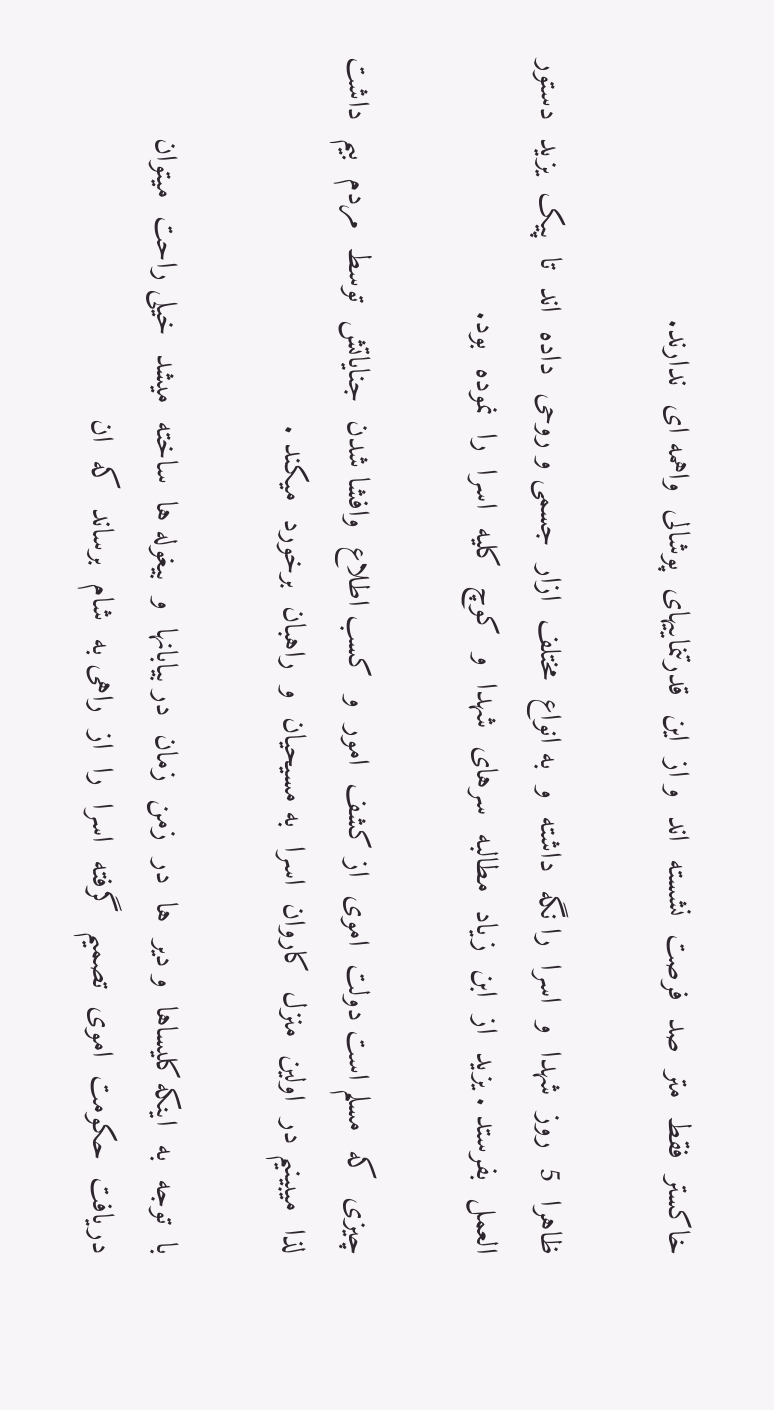خاکستر  فقط  متر  صد  فرصت  نشسته  اند  و از  این  قدرتنماییهای  پوشالی  واهمه ای  ندارند.

ظاهرا  5  روز  شهدا  و  اسرا  را نگه  داشته  و  به انواع  مختلف  ازار  جسمی و روحی  داده  اند  تا  پیک  یزید  دستور  العمل  بفرستد . یزید  از  ابن  زیاد  مطالبه  سرهای  شهدا  و  کوچ  کلیه  اسرا  را  نموده  بود.

چیزی  که  مسلم است دولت  اموی  از کشف  امور  و  کسب اطلاع  وافشا شدن  جنایاتش  توسط  مردم  بیم  داشت  لذا  میبینیم در  اولین  منزل  کاروان  اسرا  به مسیحیان  و  راهبان  برخورد  میکند .

با  توجه  به  اینکه کلیساها  و دیر  ها  در  زمن  زمان  در بیابانها  و  بیغوله ها  ساخته  میشد  خیلی راحت  میتوان  دریافت  حکومت  اموی  تصمیم  گرفته  اسرا  را  از  راهی به  شام  برساند  که  ان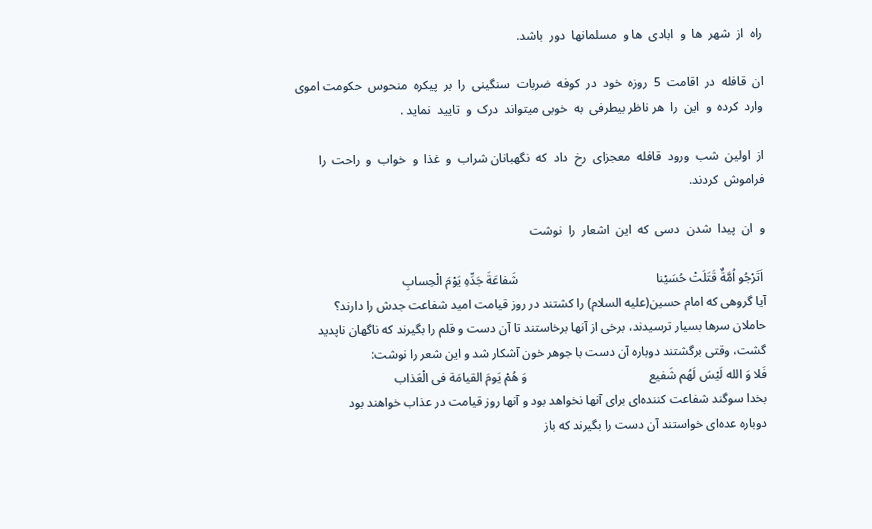راه  از  شهر  ها  و  ابادی  ها و  مسلمانها  دور  باشد.

ان  قافله  در  اقامت  5  روزه  خود  در  کوفه  ضربات  سنگینی  را  بر  پیکره  منحوس  حکومت اموی  وارد  کرده  و  این  را  هر ناظر بیطرفی  به  خوبی میتواند  درک  و  تایید  نماید .

از  اولین  شب  ورود  قافله  معجزای  رخ  داد  که  نگهبانان شراب  و  غذا  و  خواب  و  راحت  را  فراموش  کردند.

و  ان  پیدا  شدن  دسی  که  این  اشعار  را  نوشت

 اَتَرْجُو اُمَّةٌ قَتَلَتْ حُسَیْنا                                            شَفاعَةَ جَدِّهِ یَوْمَ الْحِسابِ
آیا گروهی كه امام حسین(علیه السلام) را كشتند در روز قیامت امید شفاعت جدش را دارند؟
حاملان سرها بسیار ترسیدند، برخی از آنها برخاستند تا آن دست و قلم را بگیرند كه ناگهان ناپدید گشت، وقتی برگشتند دوباره آن دست با جوهر خون آشكار شد و این شعر را نوشت:
فَلا وَ الله لَیْسَ لَهُم شَفیع                                       وَ هُمْ یَومَ القیامَة فی الْعَذاب
بخدا سوگند شفاعت كننده‌ای برای آنها نخواهد بود و آنها روز قیامت در عذاب خواهند بود
دوباره عده‌ای خواستند آن دست را بگیرند كه باز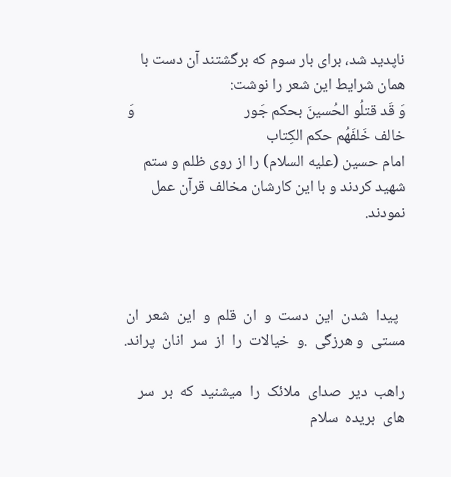ناپدید شد، برای بار سوم كه برگشتند آن دست با همان شرایط این شعر را نوشت:
وَ قَد قتلُو الحُسینَ بحكم جَور                               وَ خالف خَلفَهُم حكم الكِتاب
امام حسین (علیه السلام) را از روی ظلم و ستم شهید كردند و با این كارشان مخالف قرآن عمل نمودند.



  پیدا  شدن  این  دست  و  ان  قلم  و  این  شعر  ان  مستی  و هرزگی  .و  خیالات  را  از  سر  انان  پراند.

راهب  دیر  صدای  ملائک  را  میشنید  که  بر  سر  های  بریده  سلام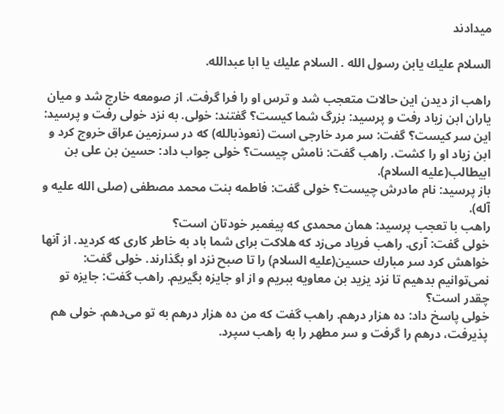میدادند

السلام علیك یابن رسول الله . السلام علیك یا ابا عبدالله.

راهب از دیدن این حالات متعجب شد و ترس او را فرا گرفت. از صومعه خارج شد و میان یاران ابن زیاد رفت و پرسید: بزرگ شما كیست؟ گفتند: خولی. به نزد خولی رفت و پرسید: این سر كیست؟ گفت: سر مرد خارجی است (نعوذبالله) كه در سرزمین عراق خروج كرد و ابن زیاد او را كشت. راهب گفت: نامش چیست؟ خولی جواب داد: حسین بن علی بن ابیطالب(علیه السلام).
باز پرسید: نام مادرش چیست؟ خولی گفت: فاطمه بنت محمد مصطفی (صلی الله علیه و آله).
راهب با تعجب پرسید: همان محمدی كه پیغمبر خودتان است؟
خولی گفت: آری. راهب فریاد می‌زد كه هلاكت برای شما باد به خاطر كاری كه كردید. از آنها خواهش كرد سر مبارك حسین(علیه السلام) را تا صبح نزد او بگذارند. خولی گفت: نمی‌توانیم بدهیم تا نزد یزید بن معاویه ببریم و از او جایزه بگیریم. راهب گفت: جایزه تو چقدر است؟
خولی پاسخ داد: ده هزار درهم. راهب گفت كه من ده هزار درهم به تو می‌دهم. خولی هم پذیرفت، درهم را گرفت و سر مطهر را به راهب سپرد.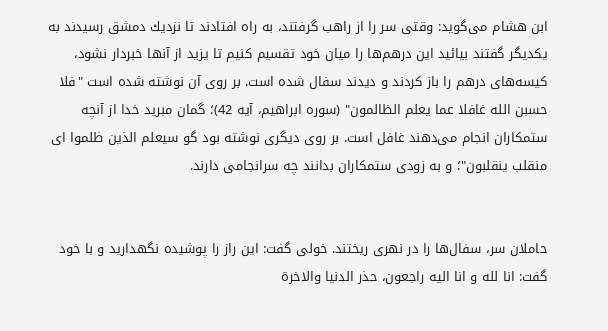ابن هشام می‌گوید: وقتی سر را از راهب گرفتند، به راه افتادند تا نزدیك دمشق رسیدند به یكدیگر گفتند بیائید این درهم‌ها را میان خود تقسیم كنیم تا یزید از آنها خبردار نشود، كیسه‌های درهم را باز كردند و دیدند سفال شده است. بر روی آن نوشته شده است "فلا حسبن الله غافلا عما یعلم الظالمون" (سوره ابراهیم، آیه 42)؛ گمان مبرید خدا از آنچه ستمكاران انجام می‌دهند غافل است. بر روی دیگری نوشته بود گو سیعلم الذین ظلموا ای منقلب ینقلبون"؛ و به زودی ستمكاران بدانند چه سرانجامی دارند.


حاملان سر، سفال‌ها را در نهری ریختند. خولی گفت: این راز را پوشیده نگهدارید و با خود گفت: انا لله و انا الیه راجعون، حذر الدنیا والاخرة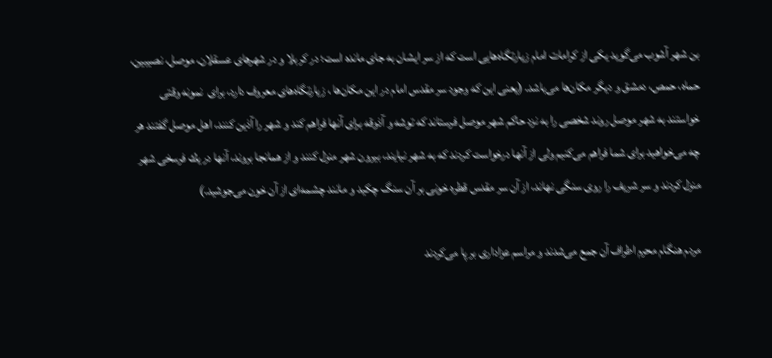بن شهر آشوب می‌گوید یكی از كرامات امام زیارتگاه‌هایی است كه از سر ایشان به جای مانده است؛ در كربلا و در شهرهای عسقلان، موصل، نصیبین، حماه، حمص، دمشق و دیگر مكان‌ها می‌باشد. (یعنی این كه وجود سر مقدس امام در این مكان‌ها ، زیارتگاه‌های معروف دارد، برای  نمونه وقتی خواستند به شهر موصل روند شخصی را به نزد حاكم شهر موصل فرستاند كه توشه و آذوقه برای آنها فراهم كند و شهر را آذین كنند، اهل موصل گفتند هر چه می‌خواهید برای شما فراهم می‌كنیم ولی از آنها درخواست كردند كه به شهر نیایند، بیرون شهر منزل كنند و از همانجا بروند، آنها در یك فرسخی شهر منزل كردند و سر شریف را روی سنگی نهاند، از آن سر مقدس قطره خونی بر آن سنگ چكید و مانند چشمه‌ای از آن خون می‌جوشید.)

مردم هنگام محرم اطراف آن جمع می‌شدند و مراسم عزاداری بر پا می‌كردند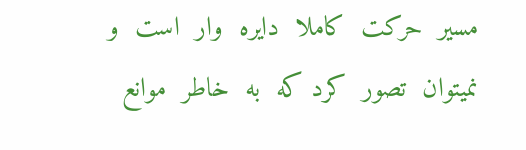مسیر  حرکت  کاملا  دایره  وار  است  و  نمیتوان  تصور  کرد که  به  خاطر  موانع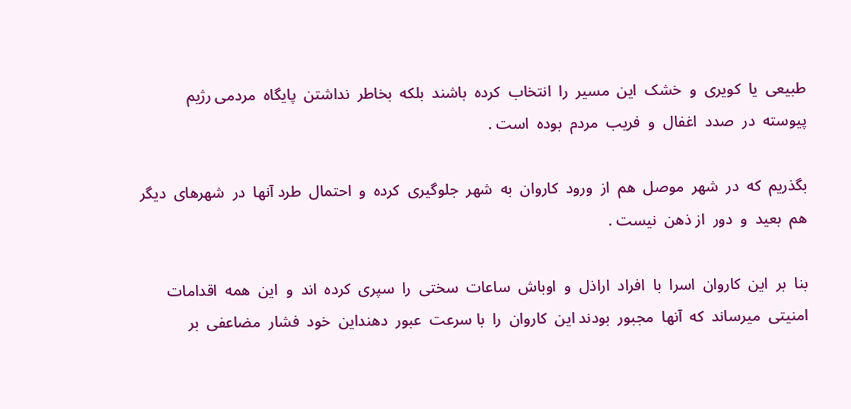طبیعی  یا  کویری  و  خشک  این  مسیر  را  انتخاب  کرده  باشند  بلکه  بخاطر  نداشتن  پایگاه  مردمی رژیم  پیوسته  در  صدد  اغفال  و  فریب  مردم  بوده  است .

بگذریم  که  در  شهر  موصل  هم  از  ورود  کاروان  به  شهر  جلوگیری  کرده  و  احتمال  طرد آنها  در  شهرهای  دیگر  هم  بعید  و  دور  از ذهن  نیست .

بنا  بر  این  کاروان  اسرا  با  افراد  اراذل  و  اوباش  ساعات  سختی  را  سپری  کرده  اند  و  این  همه  اقدامات  امنیتی  میرساند  که  آنها  مجبور  بودند این  کاروان  را  با سرعت  عبور  دهنداین  خود  فشار  مضاعفی  بر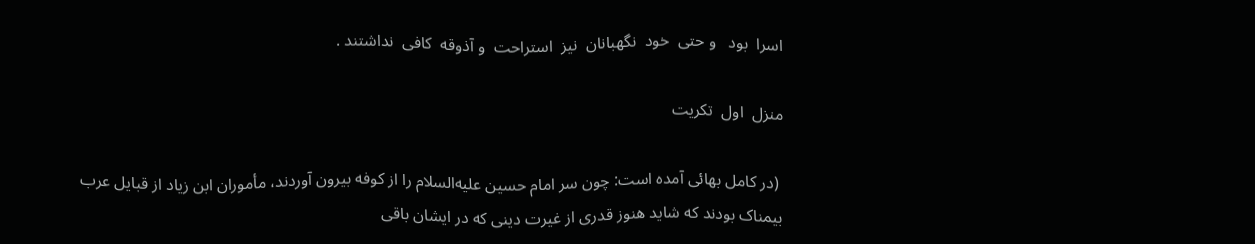اسرا  بود   و حتی  خود  نگهبانان  نیز  استراحت  و آذوقه  کافی  نداشتند .

منزل  اول  تکریت

 (در کامل بهائی آمده است: چون سر امام حسین علیه‌السلام را از کوفه بیرون آوردند، مأموران ابن زیاد از قبایل عرب بیمناک بودند که شاید هنوز قدری از غیرت دینی که در ایشان باقی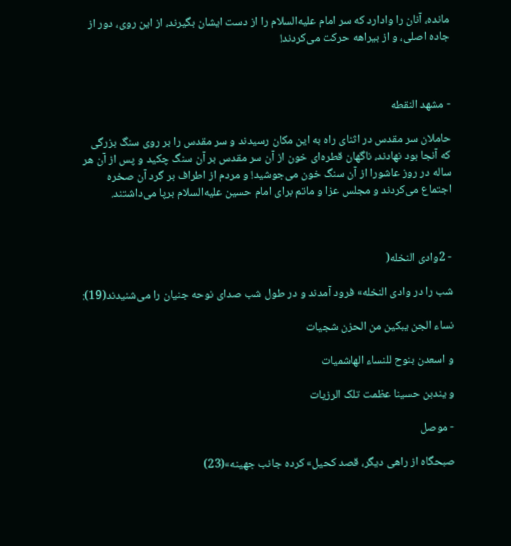مانده، آنان را وادارد که سر امام علیه‌السلام را از دست ایشان بگیرند، از این روی، دور از جاده اصلی، و از بیراهه حرکت می‌کردند!



- مشهد النقطه

حاملان سر مقدس در اثنای راه به این مکان رسیدند و سر مقدس را بر روی سنگ بزرگی که آنجا بود نهادند، ناگهان قطره‌ای خون از آن سر مقدس بر آن سنگ چکید و پس از آن هر ساله در روز عاشورا از آن سنگ خون می‌جوشید! و مردم از اطراف بر گرد آن صخره اجتماع می‌کردند و مجلس عزا و ماتم برای امام حسین علیه‌السلام برپا می‌داشتند.



- 2وادی النخله(

شب را در وادی النخله» فرود آمدند و در طول شب صدای نوحه جنیان را می‌شنیدند(19):

نساء الجن یبکین من الحزن شجیات

و اسعدن بنوح للنساء الهاشمیات

و یندبن حسینا عظمت تلک الرزیات

- موصل

صبحگاه از راهی دیگر، قصد کحیل» کرده جانب جهینه»(23)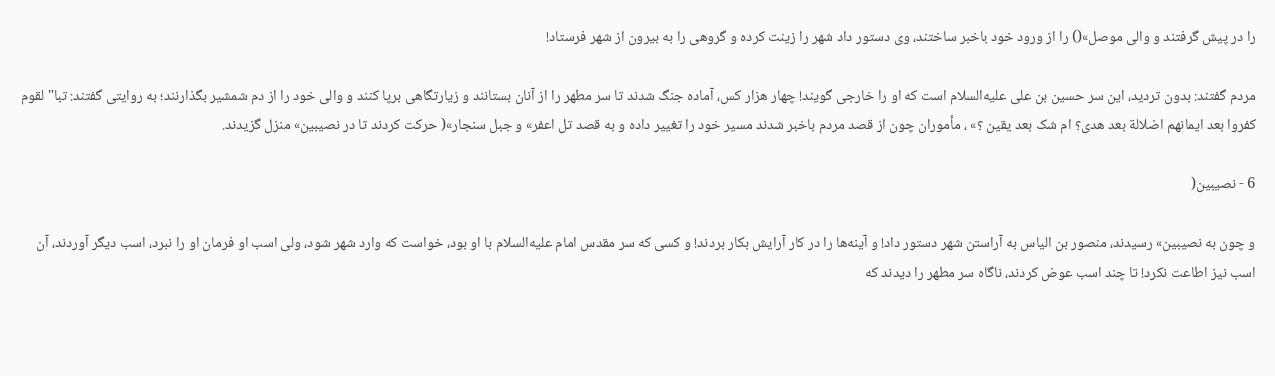را در پیش گرفتند و والی موصل»() را از ورود خود باخبر ساختند، وی دستور داد شهر را زینت کرده و گروهی را به بیرون از شهر فرستاد!

مردم گفتند: بدون تردید، این سر حسین بن علی علیه‌السلام است که او را خارجی گویند! چهار هزار کس، آماده جنگ شدند تا سر مطهر را از آنان بستانند و زیارتگاهی برپا کنند و والی خود را از دم شمشیر بگذارنند؛ به روایتی گفتند: تبا" لقوم کفروا بعد ایمانهم اضلالة بعد هدی؟ ام شک بعد یقین ؟» ، مأموران چون از قصد مردم باخبر شدند مسیر خود را تغییر داده و به قصد تل اعفر» و جبل سنجار»( حرکت کردند تا در نصیبین» منزل گزیدند.

6 - نصیبین(

و چون به نصیبین» رسیدند، منصور بن الیاس به آراستن شهر دستور داد! و آینه‌ها را در کار آرایش بکار بردند! و کسی که سر مقدس امام علیه‌السلام با او بود، خواست که وارد شهر شود، ولی اسب او فرمان او را نبرد، اسب دیگر آوردند، آن اسب نیز اطاعت نکرد! تا چند اسب عوض کردند، ناگاه سر مطهر را دیدند که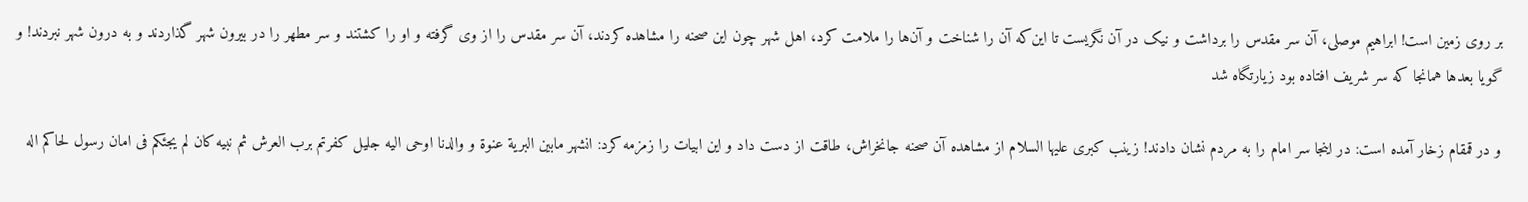بر روی زمین است! ابراهیم موصلی، آن سر مقدس را برداشت و نیک در آن نگریست تا این‌که آن را شناخت و آن‌ها را ملامت کرد، اهل شهر چون این صحنه را مشاهده کردند، آن سر مقدس را از وی گرفته و او را کشتند و سر مطهر را در بیرون شهر گذاردند و به درون شهر نبردند! و گویا بعدها همانجا که سر شریف افتاده بود زیارتگاه شد

و در قمقام زخار آمده است: در اینجا سر امام را به مردم نشان دادند! زینب کبری علیها السلام از مشاهده آن صحنه جانخراش، طاقت از دست داد و این ابیات را زمزمه کرد: انشهر مابین البریة عنوة و والدنا اوحی الیه جلیل کفرتم برب العرش ثم نبیه کان لم یجئکم فی امان رسول لحاکم اله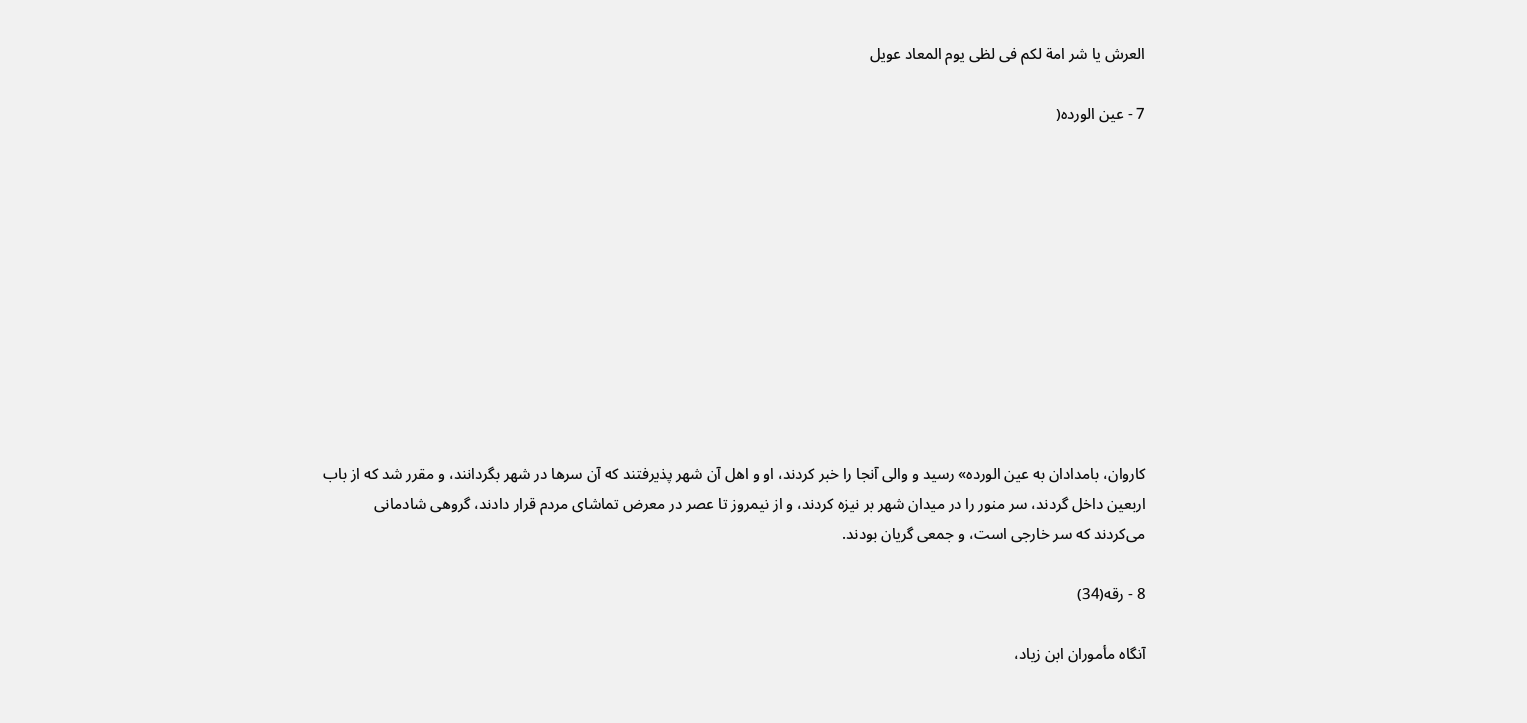العرش یا شر امة لکم فی لظی یوم المعاد عویل

7 - عین الورده(











کاروان، بامدادان به عین الورده» رسید و والی آنجا را خبر کردند، او و اهل آن شهر پذیرفتند که آن سرها در شهر بگردانند، و مقرر شد که از باب اربعین داخل گردند، سر منور را در میدان شهر بر نیزه کردند، و از نیمروز تا عصر در معرض تماشای مردم قرار دادند، گروهی شادمانی می‌کردند که سر خارجی است، و جمعی گریان بودند.

8 - رقه(34)

آنگاه مأموران ابن زیاد،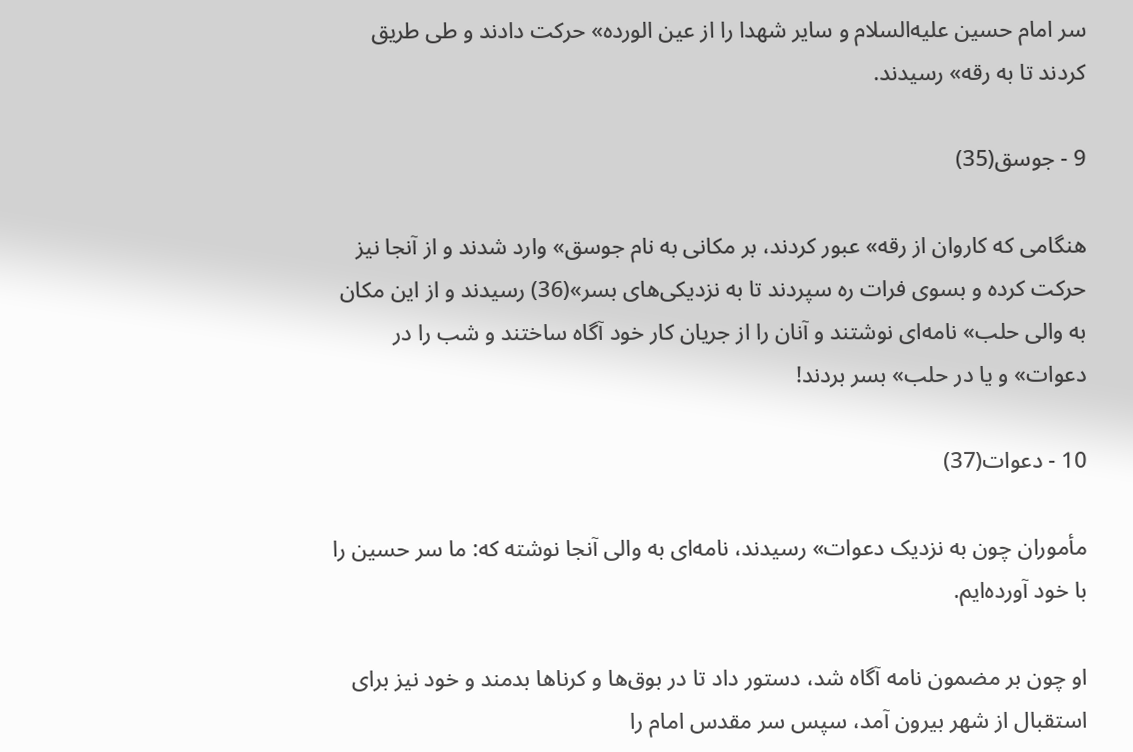سر امام حسین علیه‌السلام و سایر شهدا را از عین الورده» حرکت دادند و طی طریق کردند تا به رقه» رسیدند.

9 - جوسق(35)

هنگامی که کاروان از رقه» عبور کردند، بر مکانی به نام جوسق» وارد شدند و از آنجا نیز حرکت کرده و بسوی فرات ره سپردند تا به نزدیکی‌های بسر»(36) رسیدند و از این مکان به والی حلب» نامه‌ای نوشتند و آنان را از جریان کار خود آگاه ساختند و شب را در دعوات» و یا در حلب» بسر بردند!

10 - دعوات(37)

مأموران چون به نزدیک دعوات» رسیدند، نامه‌ای به والی آنجا نوشته که: ما سر حسین را با خود آورده‌ایم.

او چون بر مضمون نامه آگاه شد، دستور داد تا در بوق‌ها و کرناها بدمند و خود نیز برای استقبال از شهر بیرون آمد، سپس سر مقدس امام را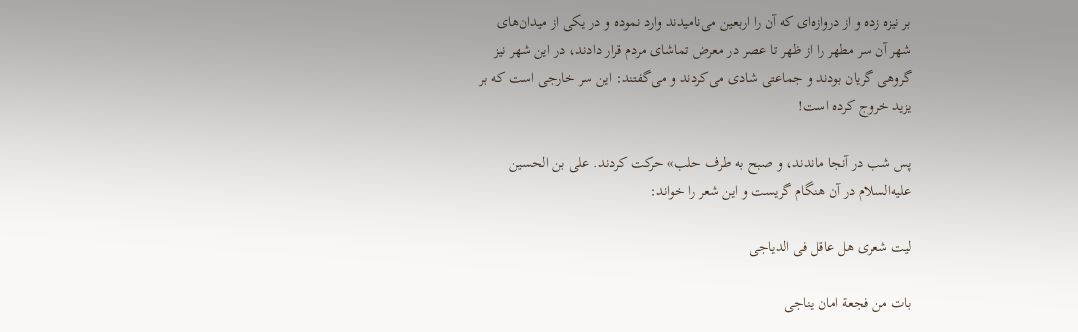بر نیزه زده و از دروازه‌ای که آن را اربعین می‌نامیدند وارد نموده و در یکی از میدان‌های شهر آن سر مطهر را از ظهر تا عصر در معرض تماشای مردم قرار دادند، در این شهر نیز گروهی گریان بودند و جماعتی شادی می‌کردند و می‌گفتند: این سر خارجی است که بر یزید خروج کرده است!

پس شب در آنجا ماندند، و صبح به طرف حلب» حرکت کردند. علی بن الحسین علیه‌السلام در آن هنگام گریست و این شعر را خواند:

لیت شعری هل عاقل فی الدیاجی

بات من فجعة امان یناجی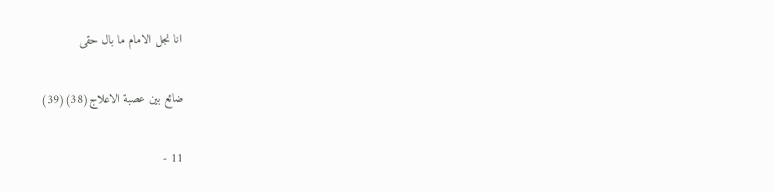انا نجل الامام ما بال حقی

ضائع بین عصبة الاعلاج(38)(39)

11 -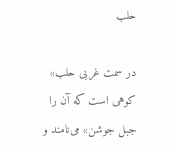حلب

در سمت غربی حلب» کوهی است که آن را جبل جوشن» می‌نامند و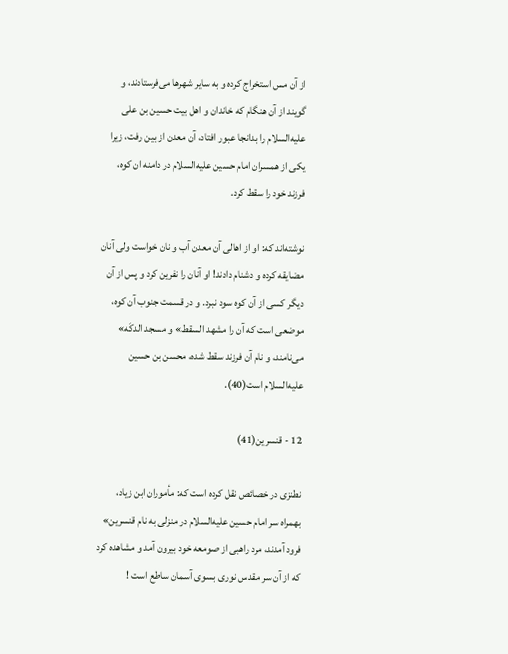از آن مس استخراج کرده و به سایر شهرها می‌فرستادند، و گویند از آن هنگام که خاندان و اهل بیت حسین بن علی علیه‌السلام را بدانجا عبور افتاد، آن معدن از بین رفت، زیرا یکی از همسران امام حسین علیه‌السلام در دامنه ان کوه، فرزند خود را سقط کرد.

نوشته‌اند که: او از اهالی آن معدن آب و نان خواست ولی آنان مضایقه کرده و دشنام دادند! او آنان را نفرین کرد و پس از آن دیگر کسی از آن کوه سود نبرد. و در قسمت جنوب آن کوه، موضعی است که آن را مشهد السقط» و مسجد الدکَه» می‌نامند، و نام آن فرزند سقط شده، محسن بن حسین علیه‌السلام است(40).

12 - قنسرین(41)

نطنزی در خصائص نقل کرده است که: مأموران ابن زیاد، بهمراه سر امام حسین علیه‌السلام در منزلی به نام قنسرین» فرود آمدند، مرد راهبی از صومعه خود بیرون آمد و مشاهده کرد که از آن سر مقدس نوری بسوی آسمان ساطع است !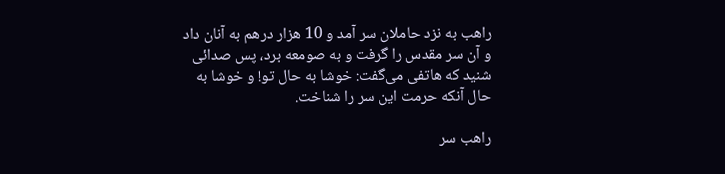راهب به نزد حاملان سر آمد و 10 هزار درهم به آنان داد و آن سر مقدس را گرفت و به صومعه برد، پس صدائی شنید که هاتفی می‌گفت: خوشا به حال تو! و خوشا به حال آنکه حرمت این سر را شناخت.

راهب سر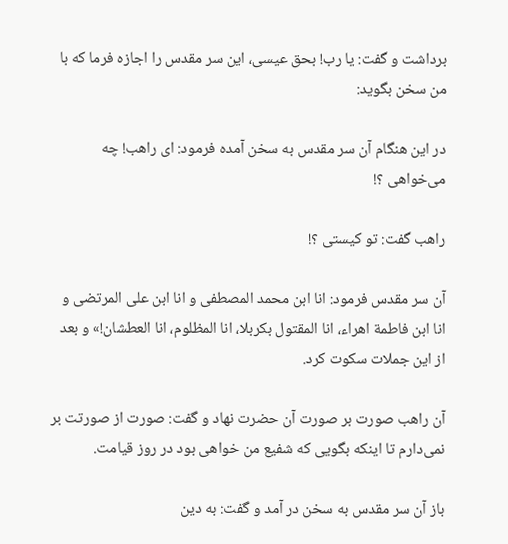برداشت و گفت: یا رب! بحق عیسی، این سر مقدس را اجازه فرما که با من سخن بگوید:

در این هنگام آن سر مقدس به سخن آمده فرمود: ای راهب! چه می‌خواهی ؟!

راهب گفت: تو کیستی ؟!

آن سر مقدس فرمود: انا ابن محمد المصطفی و انا ابن علی المرتضی و انا ابن فاطمة اهراء، انا المقتول بکربلا، انا المظلوم، انا العطشان!» و بعد از این جملات سکوت کرد.

آن راهب صورت بر صورت آن حضرت نهاد و گفت: صورت از صورتت بر نمی‌دارم تا اینکه بگویی که شفیع من خواهی بود در روز قیامت.

باز آن سر مقدس به سخن در آمد و گفت: به دین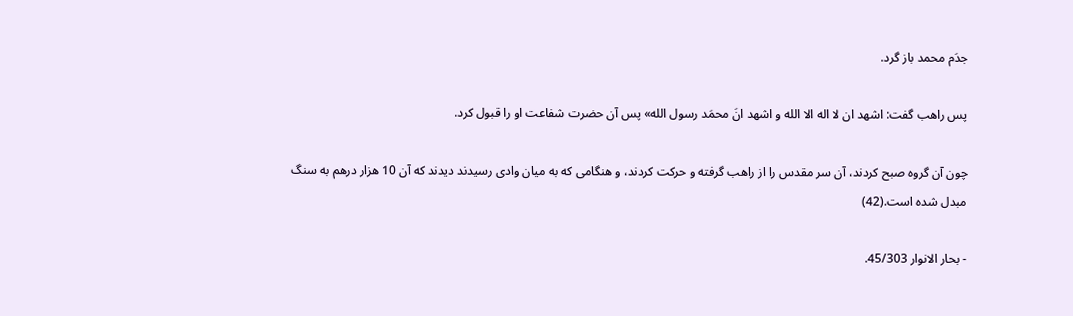جدَم محمد باز گرد.

پس راهب گفت: اشهد ان لا اله الا الله و اشهد انَ محمَد رسول الله» پس آن حضرت شفاعت او را قبول کرد.

چون آن گروه صبح کردند، آن سر مقدس را از راهب گرفته و حرکت کردند، و هنگامی که به میان وادی رسیدند دیدند که آن 10 هزار درهم به سنگ مبدل شده است.(42)

- بحار الانوار 45/303.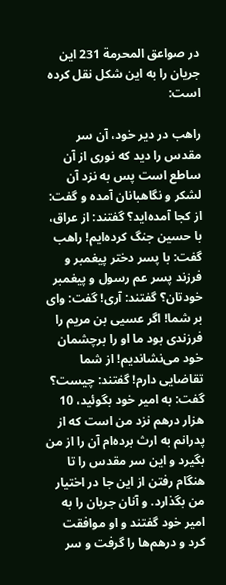در صواعق المحرمة 231 این جریان را به این شکل نقل کرده است:

راهب در دیر خود، آن سر مقدس را دید که نوری از آن ساطع است پس به نزد آن لشکر و نگاهبانان آمده و گفت: از کجا آمده‌اید؟ گفتند: از عراق، با حسین جنگ کرده‌ایم! راهب گفت: با پسر دختر پیغمبر و فرزند پسر عم رسول و پیغمبر خودتان؟ گفتند: آری! گفت: وای بر شما! اگر عسیی بن مریم را فرزندی بود ما او را برچشمان خود می‌نشاندیم! از شما تقاضایی دارم! گفتند: چیست؟ گفت: به امیر خود بگوئید، 10 هزار درهم نزد من است که از پدرانم به ارث برده‌ام آن را از من بگیرد و این سر مقدس را تا هنگام رفتن از این جا در اختیار من بگذارد. و آنان جریان را به امیر خود گفتند و او موافقت کرد و درهم‌ها را گرفت و سر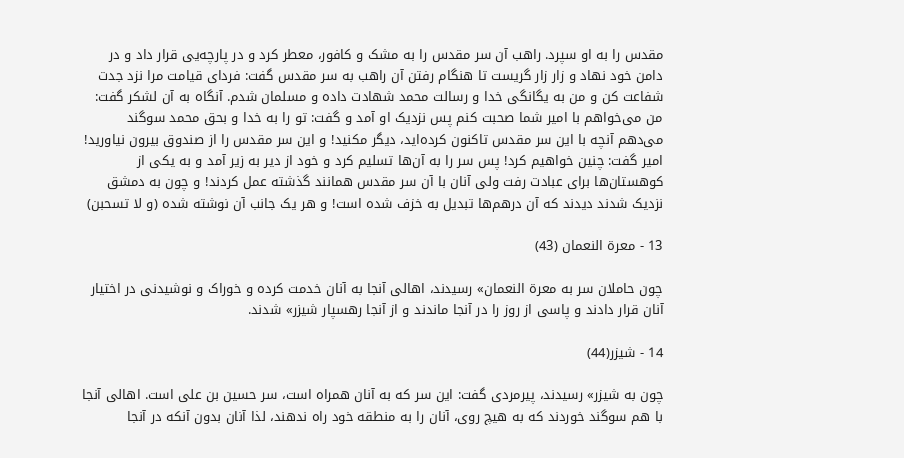مقدس را به او سپرد. راهب آن سر مقدس را به مشک و کافور، معطر کرد و در پارچه‌یی قرار داد و در دامن خود نهاد و زار زار گریست تا هنگام رفتن آن راهب به سر مقدس گفت: فردای قیامت مرا نزد جدت شفاعت کن و من به یگانگی خدا و رسالت محمد شهادت داده و مسلمان شدم. آنگاه به آن لشکر گفت: من می‌خواهم با امیر شما صحبت کنم پس نزدیک او آمد و گفت: تو را به خدا و بحق محمد سوگند می‌دهم آنچه با این سر مقدس تاکنون کرده‌اید، دیگر مکنید! و این سر مقدس را از صندوق بیرون نیاورید! امیر گفت: چنین خواهیم کرد! پس سر را به آن‌ها تسلیم کرد و خود از دیر به زیر آمد و به یکی از کوهستان‌ها برای عبادت رفت ولی آنان با آن سر مقدس همانند گذشته عمل کردند! و چون به دمشق نزدیک شدند دیدند که آن درهم‌ها تبدیل به خزف شده است! و هر یک جانب آن نوشته شده (و لا تسحبن)

13 - معرة النعمان (43)

چون حاملان سر به معرة النعمان» رسیدند، اهالی آنجا به آنان خدمت کرده و خوراک و نوشیدنی در اختیار آنان قرار دادند و پاسی از روز را در آنجا ماندند و از آنجا رهسپار شیزر» شدند.

14 - شیزر(44)

چون به شیزر» رسیدند، پیرمردی گفت: این سر که به آنان همراه است، سر حسین بن علی است. اهالی آنجا با هم سوگند خوردند که به هیچ روی، آنان را به منطقه خود راه ندهند، لذا آنان بدون آنکه در آنجا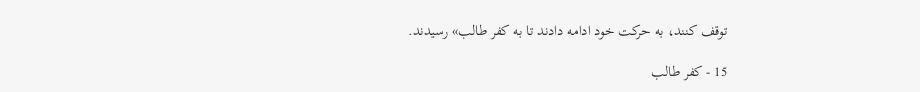توقف کنند، به حرکت خود ادامه دادند تا به کفر طالب» رسیدند.

15 - کفر طالب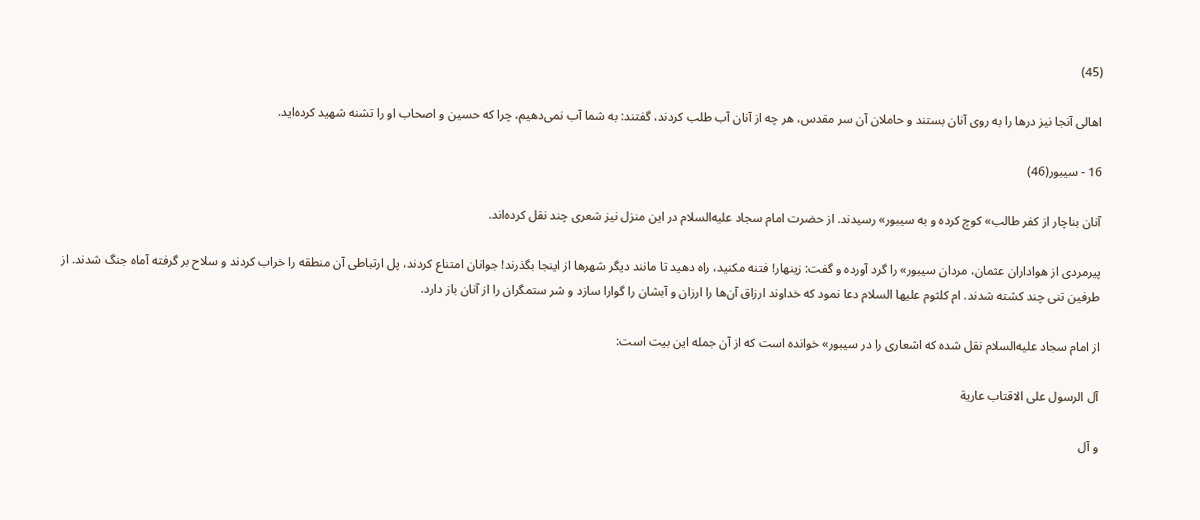(45)

اهالی آنجا نیز درها را به روی آنان بستند و حاملان آن سر مقدس، هر چه از آنان آب طلب کردند، گفتند: به شما آب نمی‌دهیم، چرا که حسین و اصحاب او را تشنه شهید کرده‌اید.

16 - سیبور(46)

آنان بناچار از کفر طالب» کوچ کرده و به سیبور» رسیدند. از حضرت امام سجاد علیه‌السلام در این منزل نیز شعری چند نقل کرده‌اند.

پیرمردی از هواداران عثمان، مردان سیبور» را گرد آورده و گفت: زینهار! فتنه مکنید، راه دهید تا مانند دیگر شهرها از اینجا بگذرند! جوانان امتناع کردند، پل ارتباطی آن منطقه را خراب کردند و سلاح بر گرفته آماه جنگ شدند. از طرفین تنی چند کشته شدند. ام کلثوم علیها السلام دعا نمود که خداوند ارزاق آن‌ها را ارزان و آبشان را گوارا سازد و شر ستمگران را از آنان باز دارد.

از امام سجاد علیه‌السلام نقل شده که اشعاری را در سیبور» خوانده است که از آن جمله این بیت است:

آل الرسول علی الاقتاب عاریة

و آل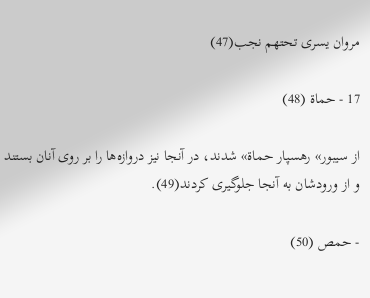مروان یسری تحتهم نجب(47)

17 - حماة (48)

از سیبور» رهسپار حماة» شدند، در آنجا نیز دروازه‌ها را بر روی آنان بستند و از ورودشان به آنجا جلوگیری کردند(49).

- حمص (50)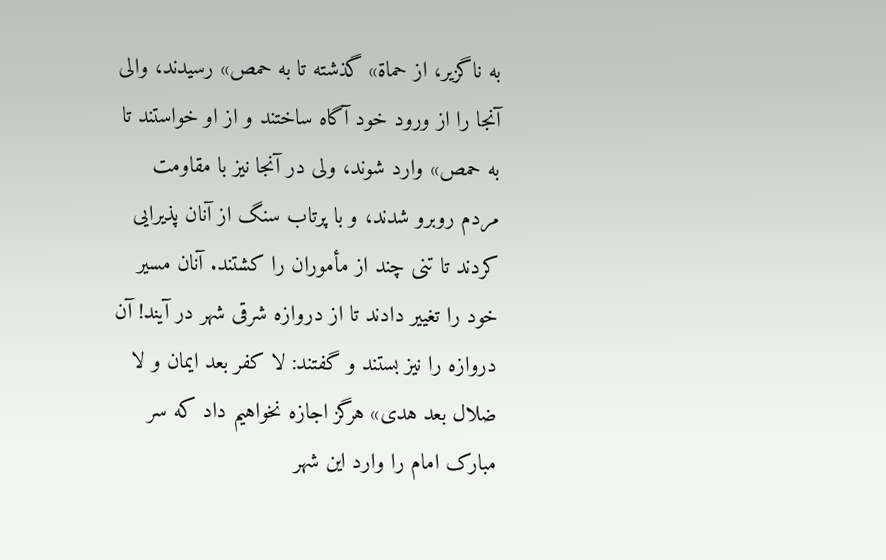به ناگزیر، از حماة» گذشته تا به حمص» رسیدند، والی آنجا را از ورود خود آگاه ساختند و از او خواستند تا به حمص» وارد شوند، ولی در آنجا نیز با مقاومت مردم روبرو شدند، و با پرتاب سنگ از آنان پذیرایی کردند تا تنی چند از مأموران را کشتند. آنان مسیر خود را تغییر دادند تا از دروازه شرقی شهر در آیند! آن دروازه را نیز بستند و گفتند: لا کفر بعد ایمان و لا ضلال بعد هدی» هرگز اجازه نخواهیم داد که سر مبارک امام را وارد این شهر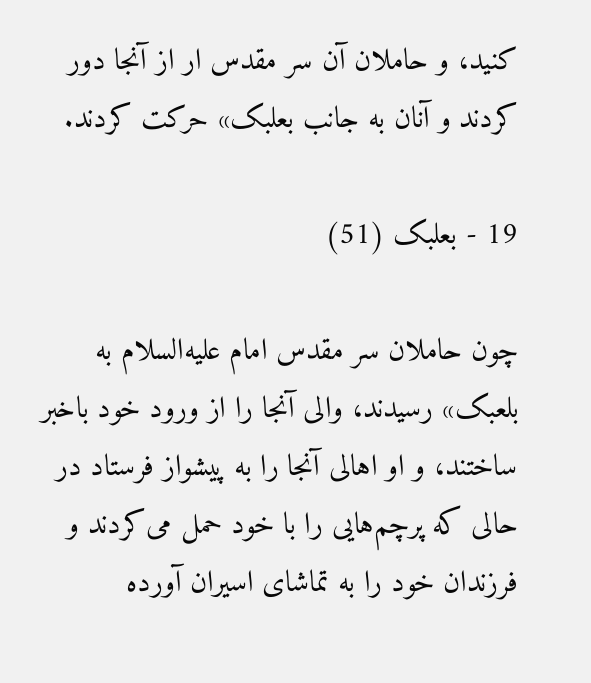کنید، و حاملان آن سر مقدس ار از آنجا دور کردند و آنان به جانب بعلبک» حرکت کردند.

19 - بعلبک (51)

چون حاملان سر مقدس امام علیه‌السلام به بلعبک» رسیدند، والی آنجا را از ورود خود باخبر ساختند، و او اهالی آنجا را به پیشواز فرستاد در حالی که پرچم‌هایی را با خود حمل می‌کردند و فرزندان خود را به تماشای اسیران آورده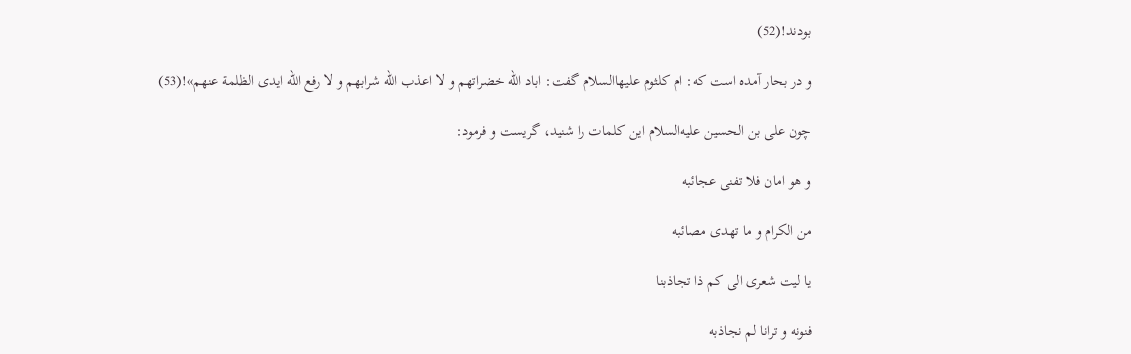بودند!(52)

و در بحار آمده است که: ام کلثوم علیهاالسلام گفت: اباد الله خضراتهم و لا اعذب الله شرابهم و لا رفع الله ایدی الظلمة عنهم»!(53)

چون علی بن الحسین علیه‌السلام این کلمات را شنید، گریست و فرمود:

و هو امان فلا تفنی عجائبه

من الکرام و ما تهدی مصائبه

یا لیت شعری الی کم ذا تجاذبنا

فنونه و ترانا لم نجاذبه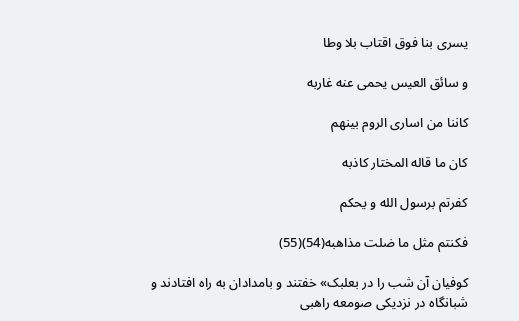یسری بنا فوق اقتاب بلا وطا

و سائق العیس یحمی عنه غاربه

کاننا من اساری الروم بینهم

کان ما قاله المختار کاذبه

کفرتم برسول الله و یحکم

فکنتم مثل ما ضلت مذاهبه(54)(55)

کوفیان آن شب را در بعلبک» خفتند و بامدادان به راه افتادند و شبانگاه در نزدیکی صومعه راهبی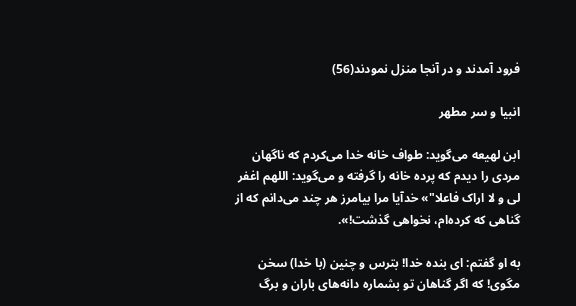فرود آمدند و در آنجا منزل نمودند(56)

انبیا و سر مطهر

ابن لهیعه می‌گوید: طواف خانه خدا می‌کردم که ناگهان مردی را دیدم که پرده خانه را گرفته و می‌گوید: اللهم اغفر لی و لا اراک فاعلا"» خدآیا مرا بیامرز هر چند می‌دانم که از گناهی که کرده‌ام، نخواهی گذشت!».

به او گفتم: ای بنده خدا! بترس و چنین (با خدا) سخن مگوی! که اگر گناهان تو بشماره دانه‌های باران و برگ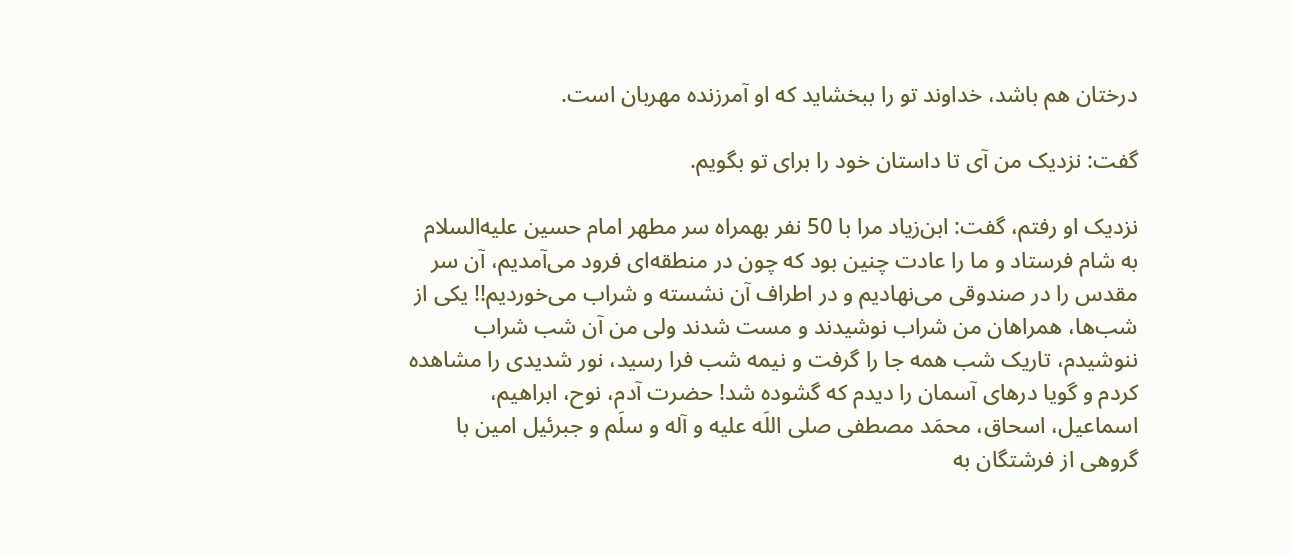درختان هم باشد، خداوند تو را ببخشاید که او آمرزنده مهربان است.

گفت: نزدیک من آی تا داستان خود را برای تو بگویم.

نزدیک او رفتم، گفت: ابن‌زیاد مرا با 50 نفر بهمراه سر مطهر امام حسین علیه‌السلام به شام فرستاد و ما را عادت چنین بود که چون در منطقه‌ای فرود می‌آمدیم، آن سر مقدس را در صندوقی می‌نهادیم و در اطراف آن نشسته و شراب می‌خوردیم!! یکی از شب‌ها، همراهان من شراب نوشیدند و مست شدند ولی من آن شب شراب ننوشیدم، تاریک شب همه جا را گرفت و نیمه شب فرا رسید، نور شدیدی را مشاهده کردم و گویا درهای آسمان را دیدم که گشوده شد! حضرت آدم، نوح، ابراهیم، اسماعیل، اسحاق، محمَد مصطفی صلی اللَه علیه و آله و سلَم و جبرئیل امین با گروهی از فرشتگان به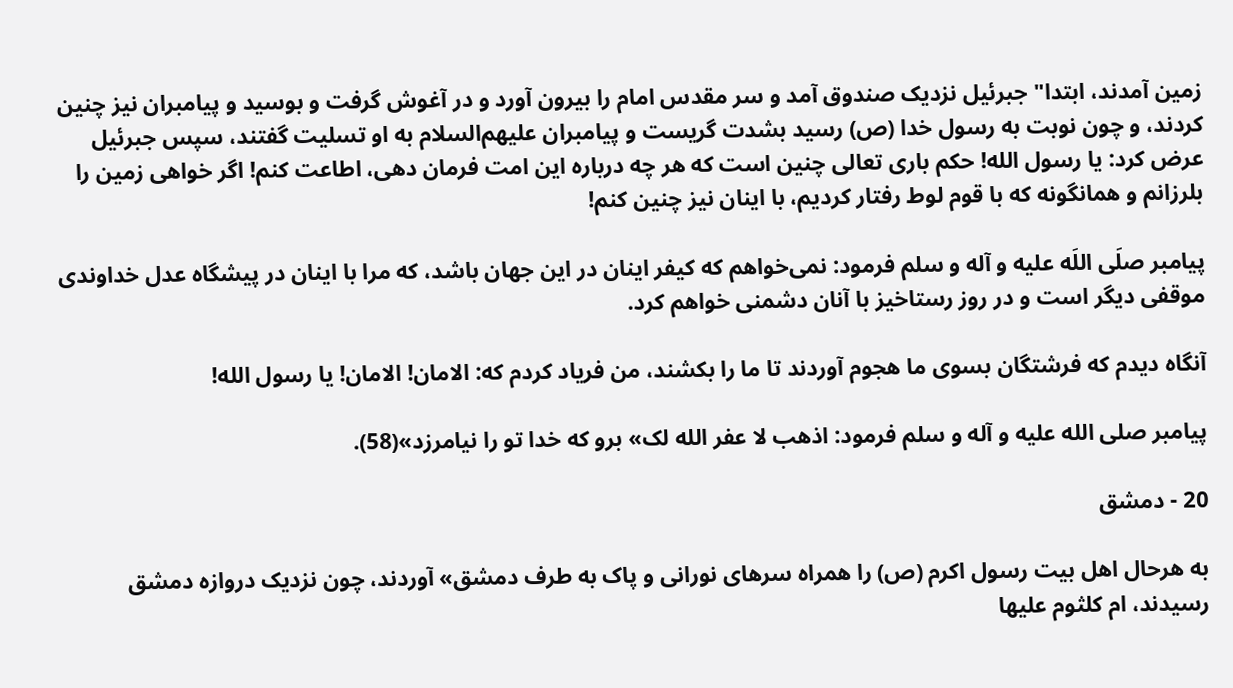زمین آمدند، ابتدا" جبرئیل نزدیک صندوق آمد و سر مقدس امام را بیرون آورد و در آغوش گرفت و بوسید و پیامبران نیز چنین کردند، و چون نوبت به رسول خدا (ص) رسید بشدت گریست و پیامبران علیهم‌السلام به او تسلیت گفتند، سپس جبرئیل عرض کرد: یا رسول الله! حکم باری تعالی چنین است که هر چه درباره این امت فرمان دهی، اطاعت کنم! اگر خواهی زمین را بلرزانم و همانگونه که با قوم لوط رفتار کردیم، با اینان نیز چنین کنم!

پیامبر صلَی اللَه علیه و آله و سلم فرمود: نمی‌خواهم که کیفر اینان در این جهان باشد، که مرا با اینان در پیشگاه عدل خداوندی موقفی دیگر است و در روز رستاخیز با آنان دشمنی خواهم کرد.

آنگاه دیدم که فرشتگان بسوی ما هجوم آوردند تا ما را بکشند، من فریاد کردم که: الامان! الامان! یا رسول الله!

پیامبر صلی الله علیه و آله و سلم فرمود: اذهب لا عفر الله لک» برو که خدا تو را نیامرزد»(58).

20 - دمشق

به هرحال اهل بیت رسول اکرم (ص) را همراه سرهای نورانی و پاک به طرف دمشق» آوردند، چون نزدیک دروازه دمشق رسیدند، ام کلثوم علیها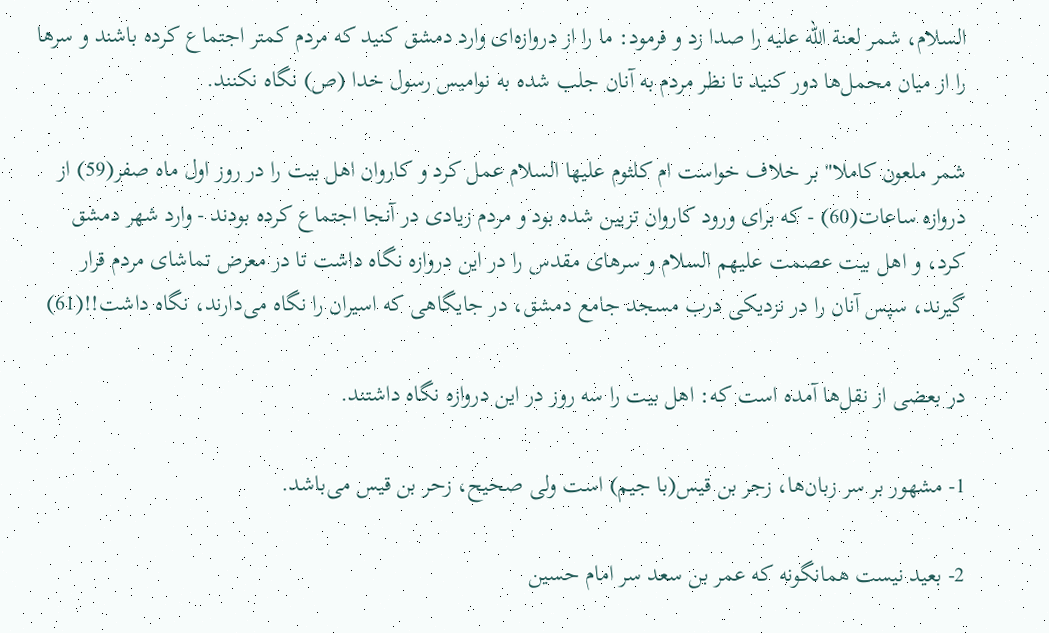السلام، شمر لعنة الله علیه را صدا زد و فرمود: ما را از دروازه‌ای وارد دمشق کنید که مردم کمتر اجتماع کرده باشند و سرها را از میان محمل‌ها دور کنید تا نظر مردم به آنان جلب شده به نوامیس رسول خدا (ص) نگاه نکنند.

شمر ملعون کاملا" بر خلاف خواست ام کلثوم علیها السلام عمل کرد و کاروان اهل بیت را در روز اول ماه صفر(59) از دروازه ساعات(60) - که برای ورود کاروان تزیین شده بود و مردم زیادی در آنجا اجتماع کرده بودند - وارد شهر دمشق کرد، و اهل بیت عصمت علیهم السلام و سرهای مقدس را در این دروازه نگاه داشت تا در معرض تماشای مردم قرار گیرند، سپس آنان را در نزدیکی درب مسجد جامع دمشق، در جایگاهی که اسیران را نگاه می‌دارند، نگاه داشت!!(61)

در بعضی از نقل‌ها آمده است که: اهل بیت را سه روز در این دروازه نگاه داشتند.

1- مشهور بر سر زبان‌ها، زجر بن قیس(با جیم) است ولی صحیح، زحر بن قیس می‌باشد.

2- بعید نیست همانگونه که عمر بن سعد سر امام حسین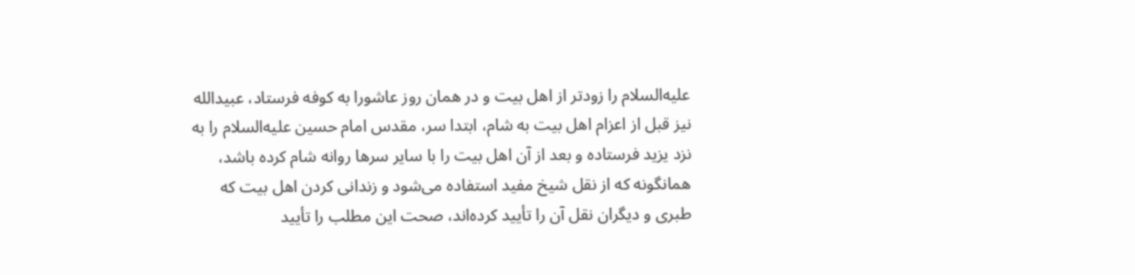علیه‌السلام را زودتر از اهل بیت و در همان روز عاشورا به کوفه فرستاد، عبیدالله نیز قبل از اعزام اهل بیت به شام، ابتدا سر، مقدس امام حسین علیه‌السلام را به نزد یزید فرستاده و بعد از آن اهل بیت را با سایر سرها روانه شام کرده باشد، همانگونه که از نقل شیخ مفید استفاده می‌شود و زندانی کردن اهل بیت که طبری و دیگران نقل آن را تأیید کرده‌اند، صحت این مطلب را تأیید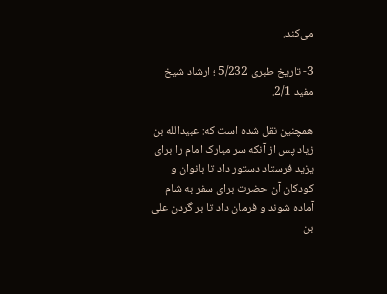می‌کند.

3- تاریخ طبری 5/232 ؛ ارشاد شیخ مفید 2/1.

همچنین نقل شده است که: عبیدالله بن زیاد پس از آنکه سر مبارک امام را برای یزید فرستاد دستور داد تا بانوان و کودکان آن حضرت برای سفر به شام آماده شوند و فرمان داد تا بر گردن علی بن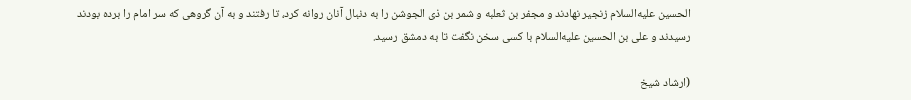الحسین علیه‌السلام زنجیر نهادند و مجفر بن ثعلبه و شمر بن ذی الجوشن را به دنبال آنان روانه کرد، تا رفتند و به آن گروهی که سر امام را برده بودند رسیدند و علی بن الحسین علیه‌السلام با کسی سخن نگفت تا به دمشق رسید.

(ارشاد شیخ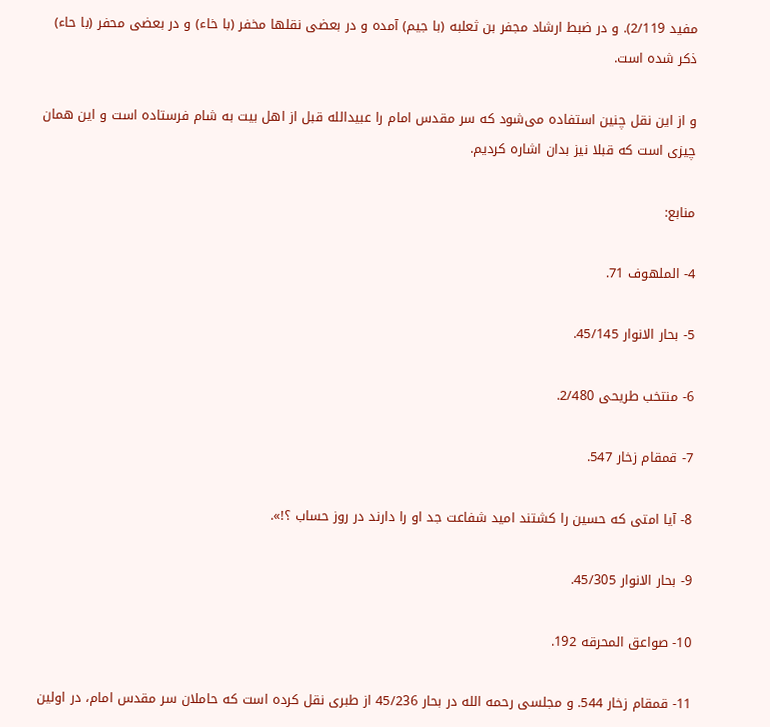مفید 2/119). و در ضبط ارشاد مجفر بن ثعلبه (با جیم) آمده و در بعضی نقلها مخفر (با خاء) و در بعضی محفر (با حاء) ذکر شده است.

و از این نقل چنین استفاده می‌شود که سر مقدس امام را عبیدالله قبل از اهل بیت به شام فرستاده است و این همان چیزی است که قبلا نیز بدان اشاره کردیم.

منابع:

4- الملهوف 71.

5- بحار الانوار 45/145.

6- منتخب طریحی 2/480.

7- قمقام زخار 547.

8- آیا امتی که حسین را کشتند امید شفاعت جد او را دارند در روز حساب ؟!».

9- بحار الانوار 45/305.

10- صواعق المحرقه 192.

11- قمقام زخار 544. و مجلسی رحمه الله در بحار 45/236 از طبری نقل کرده است که حاملان سر مقدس امام، در اولین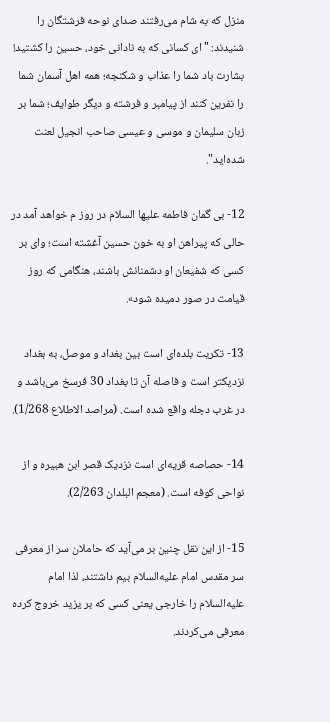منزل که به شام می‌رفتند صدای نوحه فرشتگان را شنیدند: "ای کسانی که به نادانی خود، حسین را کشتید! بشارت باد شما را عذاب و شکنجه؛ همه اهل آسمان شما را نفرین کنند از پیامبر و فرشته و دیگر طوایف؛ شما بر زبان سلیمان و موسی و عیسی صاحب انجیل لعنت شده‌اید".

12- بی گمان فاطمه علیها السلام در روز م خواهد آمد در حالی که پیراهن او به خون حسین آغشته است؛ وای بر کسی که شفیعان او دشمنانش باشند، هنگامی که روز قیامت در صور دمیده شود».

13- تکریت بلده‌ای است بین بغداد و موصل، به بغداد نزدیکتر است و فاصله آن تا بغداد 30 فرسخ می‌باشد و در غرب دجله واقع شده است. (مراصد الاطلاع 1/268).

14- حصاصه قریه‌ای است نزدیک قصر ابن هبیره و از نواحی کوفه است. (معجم البلدان 2/263).

15- از این نقل چنین بر می‌آید که حاملان سر از معرفی سر مقدس امام علیه‌السلام بیم داشتند، لذا امام علیه‌السلام را خارجی یعنی کسی که بر یزید خروج کرده معرفی می‌کردند.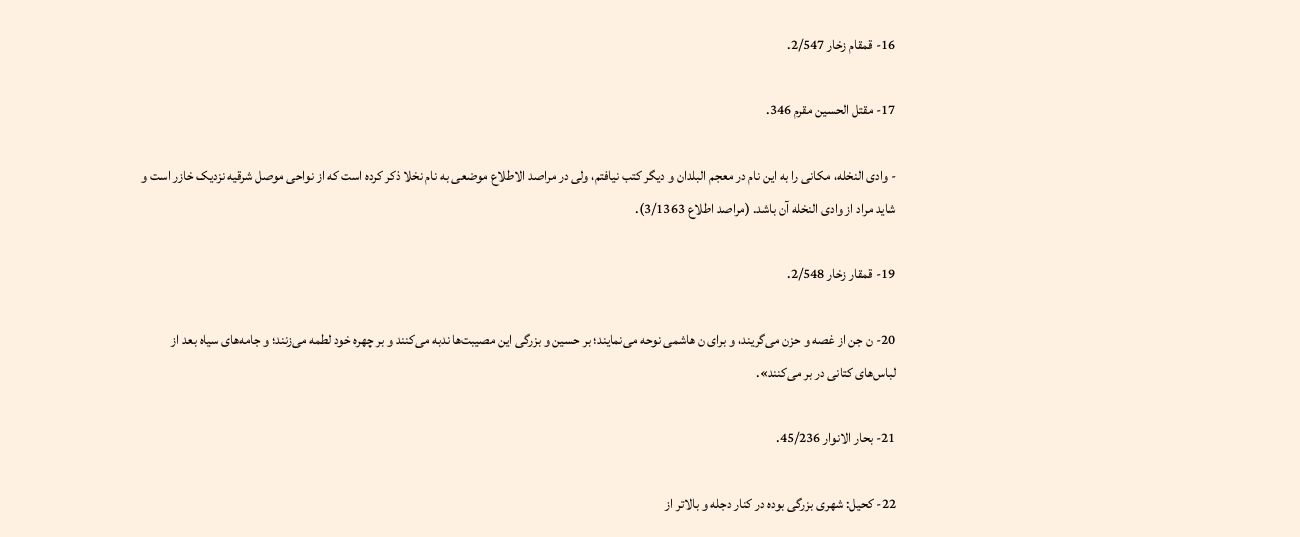16- قمقام زخار 2/547.

17- مقتل الحسین مقرم 346.

- وادی النخله، مکانی را به این نام در معجم البلدان و دیگر کتب نیافتم، ولی در مراصد الاطلاع موضعی به نام نخلا ذکر کرده است که از نواحی موصل شرقیه نزدیک خازر است و شاید مراد از وادی النخله آن باشد. (مراصد اطلاع 3/1363).

19- قمقار زخار 2/548.

20- ن جن از غصه و حزن می‌گریند، و برای ن هاشمی نوحه می‌نمایند؛ بر حسین و بزرگی این مصیبت‌ها ندبه می‌کنند و بر چهره خود لطمه می‌زنند؛ و جامه‌های سیاه بعد از لباس‌های کتانی در بر می‌کنند».

21- بحار الانوار 45/236.

22- کحیل: شهری بزرگی بوده در کنار دجله و بالاتر از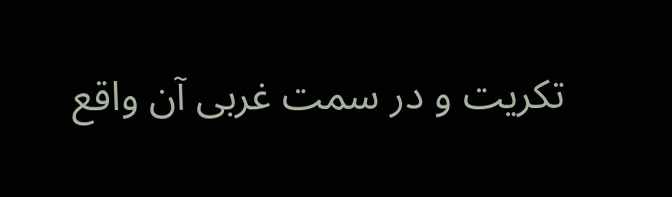تکریت و در سمت غربی آن واقع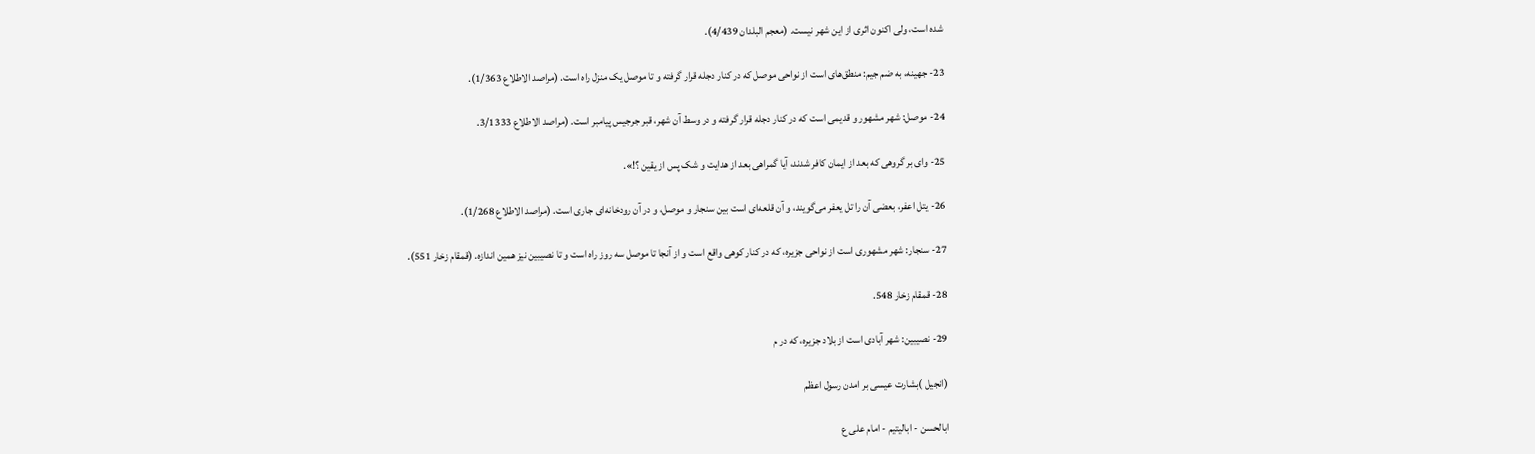شده است، ولی اکنون اثری از این شهر نیست. (معجم البلدان 4/439).

23- جهینه، به ضم جیم: منطق‌های است از نواحی موصل که در کنار دجله قرار گرفته و تا موصل یک منزل راه است. (مراصد الاطلاع 1/363).

24- موصل: شهر مشهور و قدیمی است که در کنار دجله قرار گرفته و در وسط آن شهر، قبر جرجیس پیامبر است. (مراصد الاطلاع 3/1333.

25- وای بر گروهی که بعد از ایمان کافر شدند، آیا گمراهی بعد از هدایت و شک پس از یقین ؟!».

26- یتل اعفر، بعضی آن را تل یعفر می‌گویند، و آن قلعه‌ای است بین سنجار و موصل، و در آن رودخانه‌ای جاری است. (مراصد الاطلاع 1/268).

27- سنجار: شهر مشهوری است از نواحی جزیره، که در کنار کوهی واقع است و از آنجا تا موصل سه روز راه است و تا نصیبین نیز همین اندازه. (قمقام زخار 551).

28- قمقام زخار 548.

29- نصیبین: شهر آبادی است از بلاد جزیره، که در م

(انجیل )بشارت عیسی بر امدن رسول اعظم

ابالحسن - ابالیتیم - امام علی ع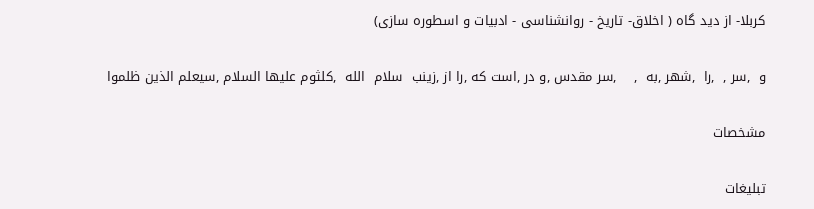کربلا- از دید گاه ( اخلاق- تاریخ - روانشناسی - ادبیات و اسطوره سازی)

و  ,سر ,  ,را  ,شهر ,به  ,    ,سر مقدس ,و در ,است که ,را از ,زینب  سلام  الله  ,کلثوم علیها السلام ,سیعلم الذین ظلموا

مشخصات

تبلیغات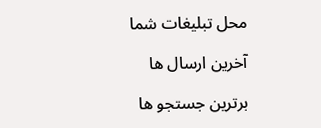محل تبلیغات شما

آخرین ارسال ها

برترین جستجو ها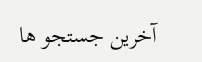آخرین جستجو ها